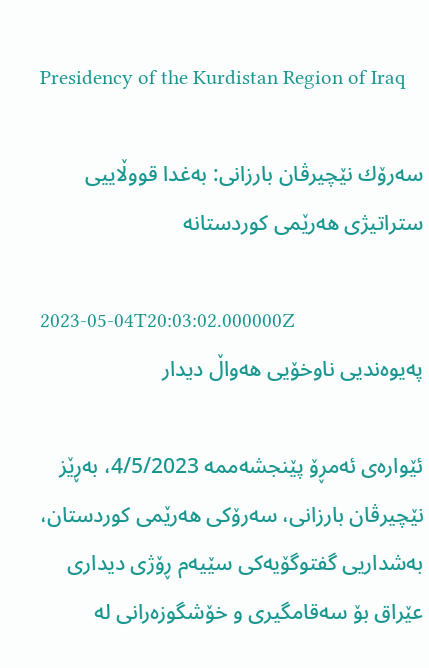Presidency of the Kurdistan Region of Iraq

سه‌رۆك نێچيرڤان بارزانى: به‌غدا قووڵاييى ستراتيژى هه‌رێمى كوردستانه‌

2023-05-04T20:03:02.000000Z
په‌یوه‌ندیی ناوخۆیی هه‌واڵ دیدار

ئێوارەی ئەمڕۆ پێنجشەممە 4/5/2023، بەڕێز نێچیرڤان بارزانی، سەرۆكی هەرێمی كوردستان، به‌شداريى گفتوگۆيه‌كى سێیەم ڕۆژی دیداری عێراق بۆ سەقامگیری و خۆشگوزەرانی لە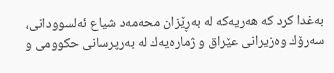بەغدا كرد كە هەریەكە لە بەڕێزان محەمەد شیاع ئه‌لسوودانی، سەرۆك وەزیرانی عێراق و ژمارەیەك لە بەرپرسانی حكوومی و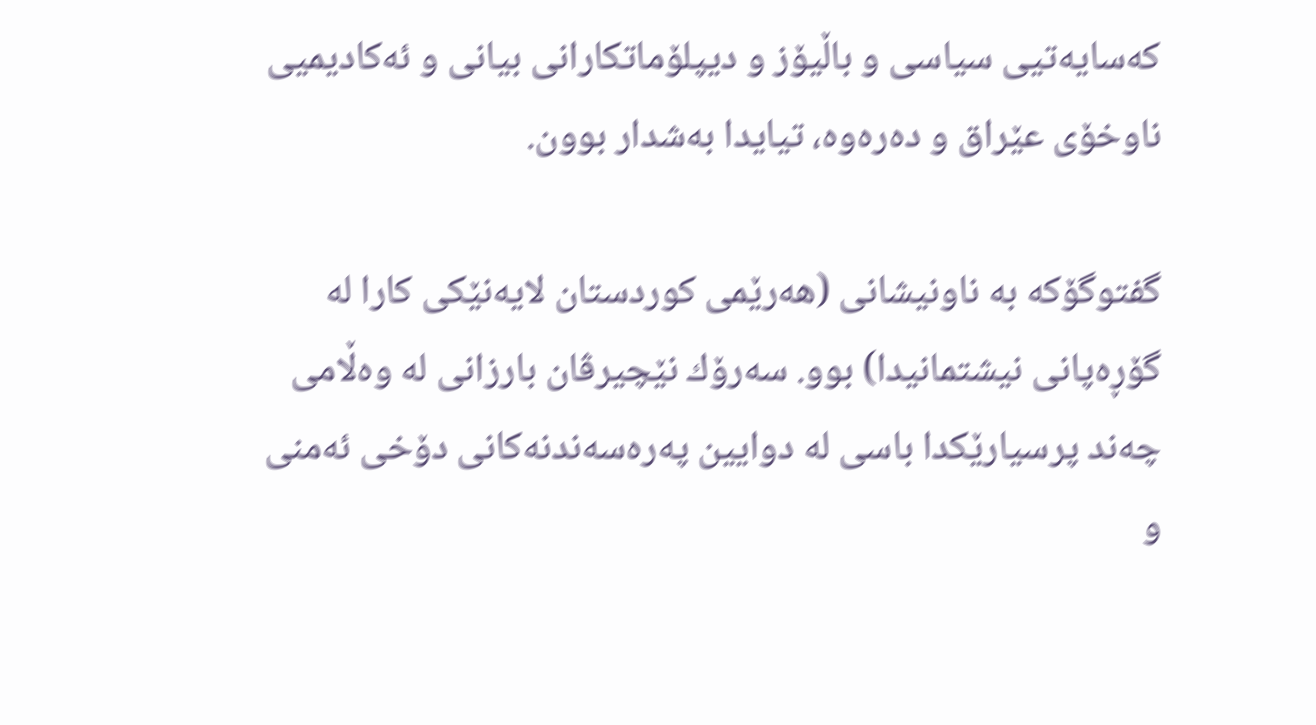كەسایەتیی سیاسی و باڵیۆز و دیپلۆماتكارانی بیانی و ئەكادیميی ناوخۆی عێراق و دەرەوە، تیایدا بەشدار بوون.

گفتوگۆكه‌ بە ناونیشانی (هەرێمی كوردستان لایەنێكی كارا لە گۆڕەپانی نیشتمانیدا) بوو. سەرۆك نێچیرڤان بارزانی لە وەڵامی چەند پرسیارێكدا باسی لە دوایین په‌ره‌سه‌ندنه‌كانى دۆخی ئەمنی و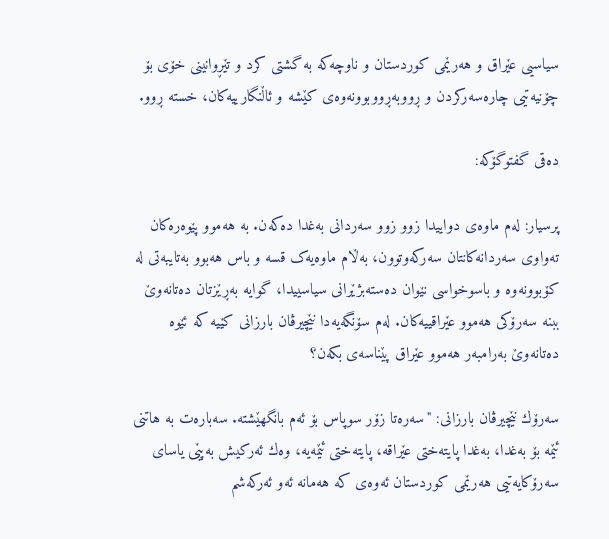سیاسیی عێراق و هەرێمی كوردستان و ناوچەكە بە گشتی كرد و تێڕوانينى خۆى بۆ چۆنیەتيی چارەسەركردن و ڕووبەڕووبوونەوەی كێشە و ئاڵنگارییەكان، خسته‌ ڕوو.

دەقی گفتوگۆكه‌:

پرسیار: لەم ماوەی دواییدا زوو زوو سەردانی بەغدا دەکەن. بە هەموو پێوەرەکان تەواوی سەردانەکانتان سەرکەوتوون، بەڵام ماوەیەک قسە و باس هەبوو بەتایبەتی لە کۆبوونەوە و باسوخواسی نێوان دەستەبژێرانی سیاسییدا، گوایە بەڕێزتان دەتانەوێ ببنە سەرۆکی هەموو عێراقییەکان. لەم سۆنگەیەدا نێچیرڤان بارزانی کێیە کە ئێوە دەتانەوێ بەرامبەر هەموو عێراق پێناسەی بکەن؟

سه‌رۆك نێچيرڤان بارزانى: "سه‌ره‌تا زۆر سوپاس بۆ ئه‌م بانگهێشته‌. سه‌باره‌ت به‌ هاتنی ئێمه‌ بۆ به‌غدا، به‌غدا پایته‌ختی عێراقه‌، پایته‌ختی ئێمه‌یه‌، وه‌ك ئه‌ركيش به‌پێی یاسای سه‌رۆكایه‌تیی هه‌رێمى كوردستان ئه‌وه‌ی كه‌ هه‌مانه‌ ئه‌و ئه‌ركه‌شم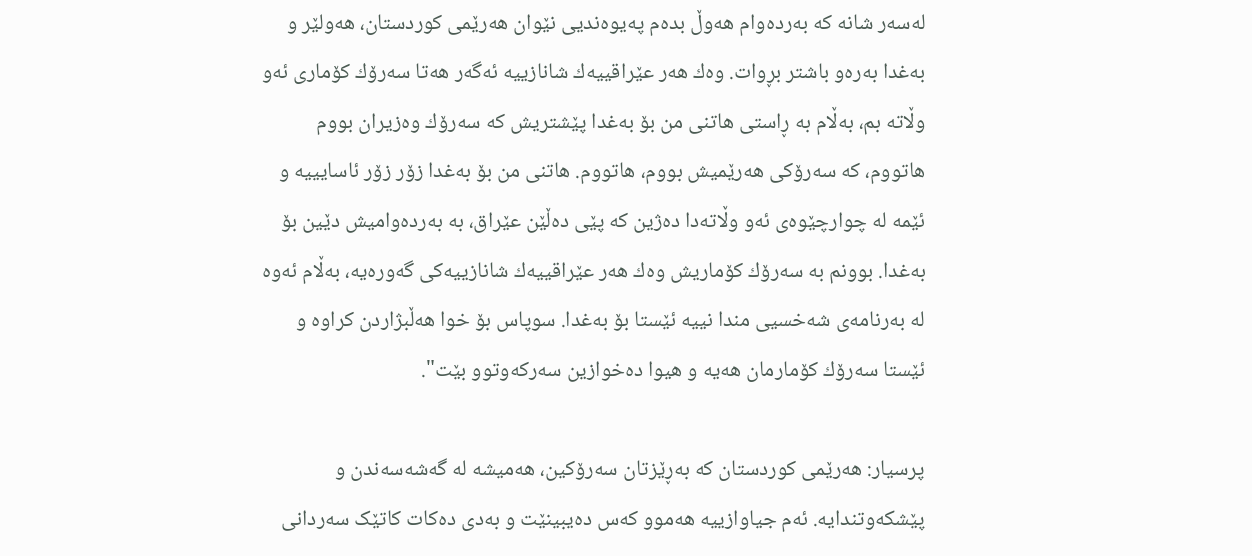له‌سه‌ر شانه‌ كه‌ به‌رده‌وام هه‌وڵ بده‌م په‌یوه‌ندیی نێوان هه‌رێمی كوردستان، هه‌ولێر و به‌غدا به‌ره‌و باشتر بڕوات. وه‌ك هه‌ر عێراقییه‌ك شانازییه‌ ئه‌گه‌ر هه‌تا سه‌رۆك كۆماری ئه‌و وڵاته‌ بم، به‌ڵام به ‌ڕاستی هاتنی من بۆ به‌غدا پێشتریش كه‌ سه‌رۆك وه‌زیران بووم هاتووم، كه‌ سه‌رۆكی هه‌رێمیش بووم، هاتووم. هاتنی من بۆ به‌غدا زۆر زۆر ئاساییيه‌ و ئێمه‌ له‌ چوارچێوه‌ی ئه‌و وڵاته‌دا ده‌ژین كه‌ پێی ده‌ڵێن عێراق، به‌ به‌رده‌وامیش دێین بۆ به‌غدا. بوونم به‌ سه‌رۆك كۆماریش وه‌ك هه‌ر عێراقییه‌ك شانازییه‌كی گه‌وره‌یه،‌ به‌ڵام ئه‌وه‌ له‌ به‌رنامه‌ی شه‌خسيی مندا نییه‌ ئێستا بۆ به‌غدا. سوپاس بۆ خوا هه‌ڵبژاردن كراوه‌ و ئێستا سه‌رۆك كۆمارمان هه‌یه‌ و هیوا ده‌خوازین سه‌ركه‌وتوو بێت".

پرسیار: هەرێمی کوردستان کە بەڕێزتان سەرۆکین، هەمیشە لە گەشەسەندن و پێشکەوتندایە. ئەم جیاوازییە هەموو کەس دەیبینێت و بەدی دەکات کاتێک سەردانی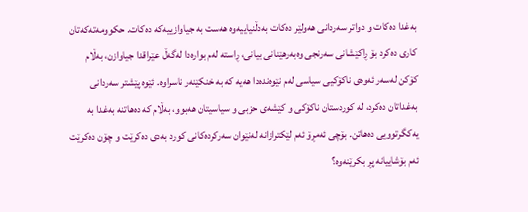بەغدا دەکات و دواتر سەردانی هەولێر دەکات بەدڵنیاییەوە هەست بە جیاوازییەکە دەکات. حکوومەتەکەتان کاری دەکرد بۆ ڕاکێشانی سەرنجی وەبەرهێنانی بیانی، ڕاستە لەم بوارەدا لەگەڵ عێراقدا جیاوازن، بەڵام کۆکن لەسەر ئەوەی ناکۆکیی سیاسی لەم نێوەندەدا هەیە کە بە خنکێنەر ناسراوە. ئێوە پێشتر سەردانی بەغداتان دەکرد، لە کوردستان ناکۆکی و کێشەی حزبی و سیاسیتان هەبوو، بەڵام کە دەهاتنە بەغدا بە یەکگرتوویی دەهاتن. بۆچی ئەمڕۆ ئەم لێکترازانە لەنێوان سەرکردەکانی کورد بەدی دەکرێت و چۆن دەکرێت ئەم بۆشاییانە پڕ بکرێنەوە؟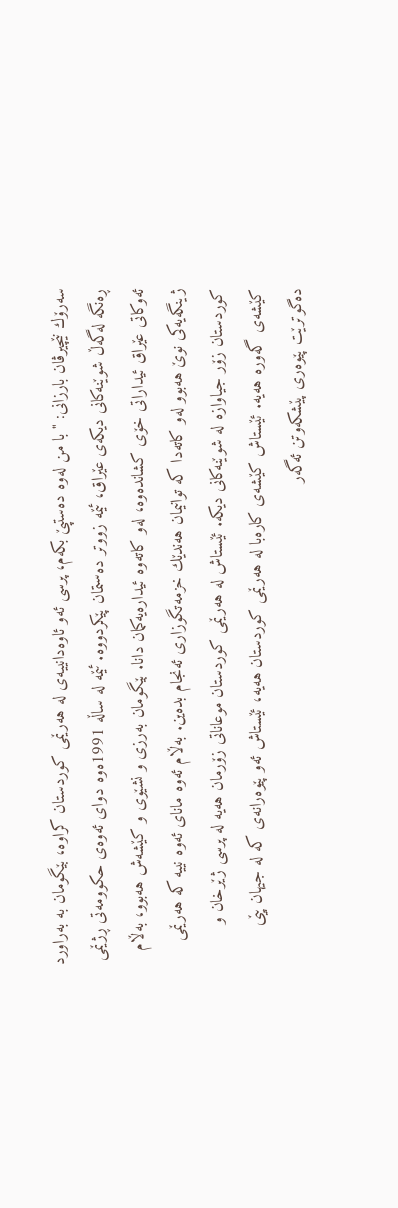سه‌رۆك نێچيرڤان بارزانى: "با من له‌وه‌ ده‌ستپێ بكه‌م، پرسی ئه‌و ئاوه‌دانییه‌ی له‌ هه‌رێمی كوردستان كراوه‌، بێگومان به‌ به‌راورد ڕه‌نگه‌ له‌گه‌ڵ شوێنه‌كانى دیكه‌ی عێراق، ئێمه‌ زووتر ده‌ستمان پێكردووه‌. ئێمه‌ له‌ ساڵه‌ 1991ه‌وه‌ دوای ئه‌وه‌ی حكوومه‌تى ڕژێمی ئه‌وكاتی عێراق ئیداراتی خۆی كشانده‌وه‌، له‌و كاته‌وه‌ ئیداره‌یه‌كمان دانا. بێگومان به‌رزی و نشێوی و كێشه‌ش هه‌بوو، به‌ڵام ژینگه‌یه‌كی نوێ هه‌بوو له‌و كاته‌دا كه‌ توانیمان هه‌ندێك خزمه‌تگوزاری ئه‌نجام بده‌ین. به‌ڵام ئه‌وه‌ مانای ئه‌وه‌ نییه‌ كه‌ هه‌رێمی كوردستان زۆر جیاوازه‌ له‌ شوێنه‌كانی دیكه‌. ئێستاش له‌ هه‌رێمی كوردستان موعاناتی زۆرمان هه‌یه‌ له‌ پرسی ژێرخان و كێشه‌ی گه‌وره‌ هه‌یه‌. ئێستاش كێشه‌ی كاره‌با له‌ هه‌رێمی كوردستان هه‌یه‌، ئێستاش ئه‌و پێوه‌رانه‌ی كه‌ له‌ جیهان پێی ده‌گوترێت پێوه‌ری پێشكه‌وتن ئه‌گه‌ر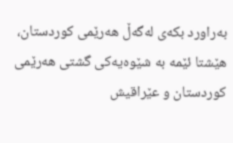به‌راورد بكه‌ی له‌گه‌ڵ هه‌رێمی كوردستان، هێشتا ئێمه‌ به‌ شێوه‌یه‌كی گشتی هه‌رێمی كوردستان و عێراقیش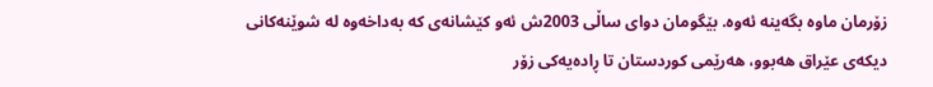زۆرمان ماوه‌ بگه‌ینه‌ ئه‌وه‌. بێگومان دوای ساڵی 2003ش ئه‌و كێشانه‌ی كه‌ به‌داخه‌وه‌ له‌ شوێنه‌كانی دیكه‌ی عێراق هه‌بوو، هه‌رێمی كوردستان تا ڕاده‌یه‌كی زۆر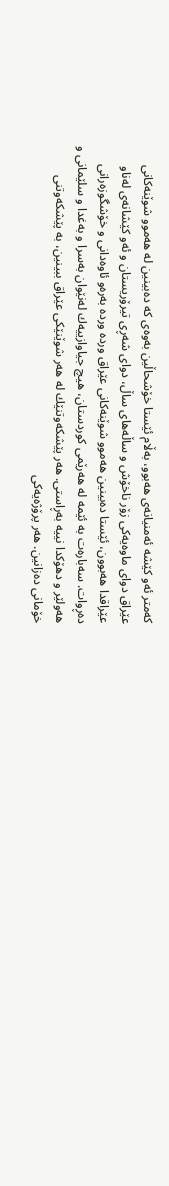كه‌متر ئه‌و كێشه‌ ئه‌منیانه‌ی هه‌بوو، به‌ڵام ئێستا خۆشحاڵین به‌وه‌ی كه‌ ده‌بینین له‌ هه‌موو شوێنه‌كانی عێراق دوای ماوه‌يه‌كى زۆر ناخۆش و ساڵه‌های ساڵ، دوای شه‌ڕی تیرۆریستان و ئه‌و كێشانه‌ی له‌ناو عێراقدا هه‌بوون، ئێستا ده‌بینین هه‌موو شوێنه‌كانی عێراق ورده‌ ورده‌ به‌ره‌و ئاوه‌دانی و خۆشگوزه‌رانی ده‌ڕوات. سه‌باره‌ت به‌ ئێمه‌ له‌ هه‌رێمی كوردستان، هیچ جیاوازییه‌ك له‌نێوان به‌سرا و به‌غدا و سلێمانی و هه‌ولێر و دهۆكدا نییه‌ به‌ڕاستی. هه‌ر پێشكه‌وتنێك له‌ هه‌ر شوێنێكی عێراق ببینین، به‌ پێشكه‌وتنی خۆمانی ده‌زانین. هه‌ر پرۆژه‌یه‌كی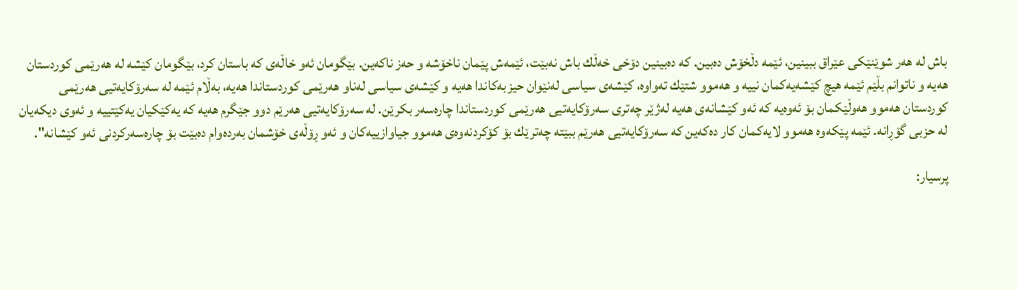باش له‌ هه‌ر شوێنێكی عێراق ببینین، ئێمه‌ دڵخۆش ده‌بین. كه‌ ده‌بینین دۆخی خه‌ڵك باش نه‌بێت، ئێمه‌ش پێمان ناخۆشه‌ و حه‌ز ناكه‌ین. بێگومان ئه‌و خاڵه‌ی كه‌ باستان كرد، بێگومان كێشه‌ له‌ هه‌رێمی كوردستان هه‌یه‌ و ناتوانم بڵێم ئێمه‌ هیچ كێشه‌یه‌كمان نییه‌ و هه‌موو شتێك ته‌واوه‌، كێشه‌ی سیاسی له‌نێوان حیزبه‌كاندا هه‌یه‌ و كێشه‌ی سیاسی له‌ناو هه‌رێمی كوردستاندا هه‌یه‌، به‌ڵام ئێمه‌ له‌ سه‌رۆكایه‌تیی هه‌رێمی كوردستان هه‌موو هه‌وڵێكمان بۆ ئه‌وه‌یه‌ كه‌ ئه‌و كێشانه‌ی هه‌یه‌ له‌ژێر چه‌تری سه‌رۆكایه‌تیی هه‌رێمى كوردستاندا چاره‌سه‌ر بكرێن. له‌ سه‌رۆكایه‌تیی هه‌رێم دوو جێگرم هه‌یه‌ كه‌ یه‌كێكیان یه‌كێتییه‌ و ئه‌وی دیكه‌یان له‌ حزبی گۆڕانه‌. ئێمه‌ پێكه‌وه‌ هه‌موو لایه‌كمان كار ده‌كه‌ین كه‌ سه‌رۆكایه‌تیی هه‌رێم ببێته‌ چه‌ترێك بۆ كۆكردنه‌وه‌ی هه‌موو جیاوازییه‌كان و ئه‌و ڕۆڵه‌ی خۆشمان به‌رده‌وام ده‌بێت بۆ چاره‌سه‌ركردنی ئه‌و كێشانه‌".

پرسیار: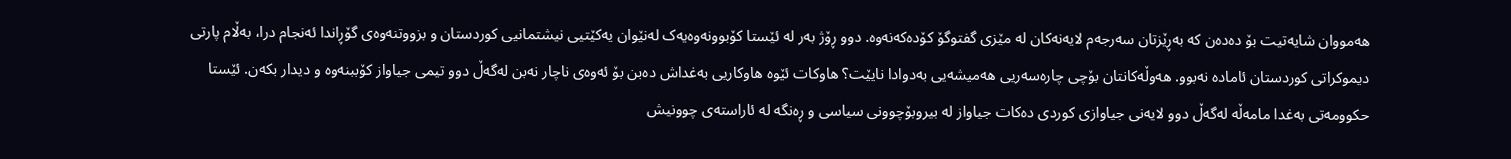هەمووان شایەتیت بۆ دەدەن کە بەڕێزتان سەرجەم لایەنەکان لە مێزی گفتوگۆ کۆدەکەنەوە. دوو ڕۆژ بەر لە ئێستا کۆبوونەوەیەک لەنێوان یەکێتیی نیشتمانیی کوردستان و بزووتنەوەی گۆڕاندا ئەنجام درا، بەڵام پارتی دیموکراتی کوردستان ئامادە نەبوو. هەوڵەکانتان بۆچی چارەسەریی هەمیشەیی بەدوادا نایێت؟ هاوکات ئێوە هاوکاریی بەغداش دەبن بۆ ئەوەی ناچار نەبن لەگەڵ دوو تیمی جیاواز کۆببنەوە و دیدار بکەن. ئێستا حکوومەتی بەغدا مامەڵە لەگەڵ دوو لایەنی جیاوازی کوردی دەکات جیاواز لە بیروبۆچوونی سیاسی و ڕەنگە لە ئاراستەی چوونیش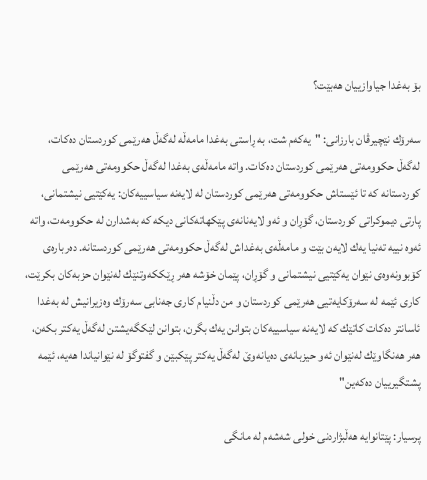بۆ بەغدا جیاوازییان هەبێت؟

سه‌رۆك نێچيرڤان بارزانى: "يه‌كه‌م شت، به‌ ڕاستی به‌غدا مامه‌ڵه‌ له‌گه‌ڵ هه‌رێمی كوردستان ده‌كات، له‌گه‌ڵ حكوومه‌تی هه‌رێمی كوردستان ده‌كات. واته‌ مامه‌ڵه‌ی به‌غدا له‌گه‌ڵ حكوومه‌تی هه‌رێمی كوردستانه‌ كه‌ تا ئێستاش حكوومه‌تی هه‌رێمی كوردستان له‌ لایه‌نه‌ سیاسییه‌كان: یه‌كێتیی نیشتمانی، پارتی دیموكراتی كوردستان، گۆڕان و ئه‌و لایه‌نانه‌ی پێكهاته‌كانی دیكه‌ كه‌ به‌شدارن له‌ حكوومه‌ت، واته‌ ئه‌وه‌ نییه‌ ته‌نیا یه‌ك لایه‌ن بێت و مامه‌ڵه‌ی به‌غداش له‌گه‌ڵ حكوومه‌تی هه‌رێمی كوردستانه‌. ده‌رباره‌ى كۆبوونه‌وه‌ی نێوان یه‌كێتیی نیشتمانی و گۆڕان، پێمان خۆشه‌ هه‌ر ڕێككه‌وتنێك له‌نێوان حزبه‌كان بكرێت، كاری ئێمه‌ له‌ سه‌رۆكایه‌تیی هه‌رێمى كوردستان و من دڵنیام كاری جه‌نابی سه‌رۆك وه‌زیرانیش له‌ به‌غدا ئاسانتر ده‌كات كاتێك كه‌ لایه‌نه‌ سیاسییه‌كان بتوانن یه‌ك بگرن، بتوانن لێكگه‌يشتن له‌گه‌ڵ یه‌كتر بكه‌ن، هه‌ر هه‌نگاوێك له‌نێوان ئه‌و حیزبانه‌ی ده‌یانه‌وێ له‌گه‌ڵ يه‌كتر پێكبێن و گفتوگۆ له‌ نێوانیاندا هه‌یه‌، ئێمه‌ پشتگیرییان ده‌كه‌ین"

پرسیار: پێتانوایە هەڵبژاردنی خولی شەشەم لە مانگی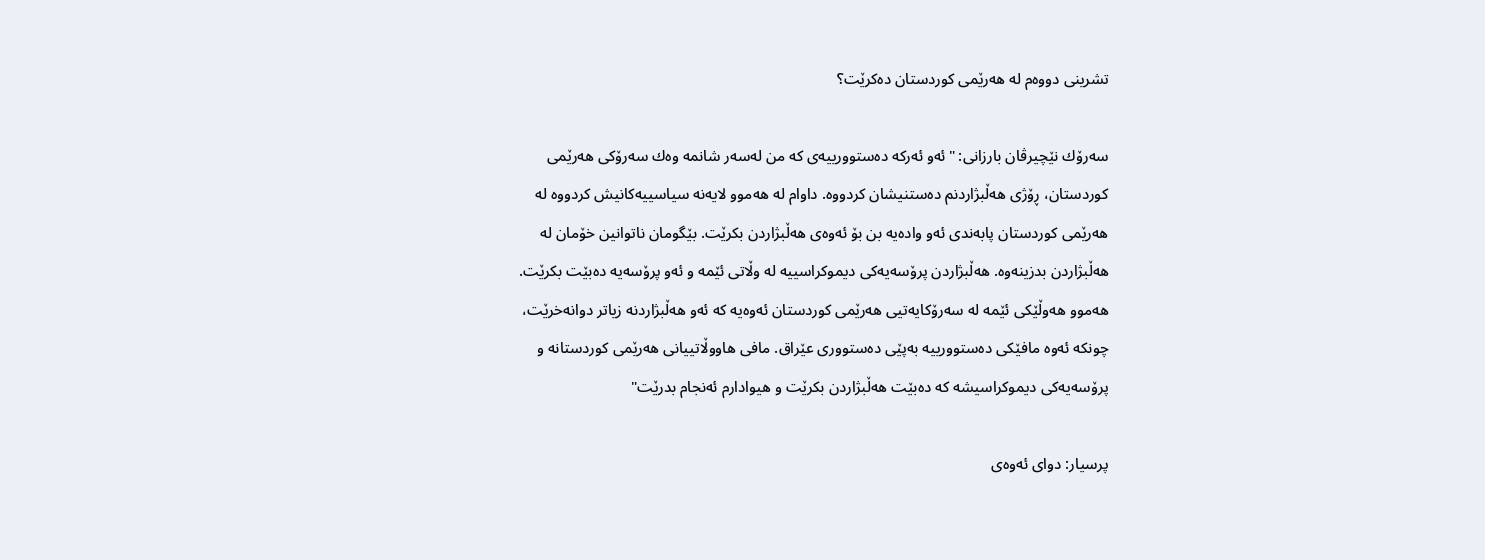تشرینی دووەم لە هەرێمی کوردستان دەکرێت؟

سه‌رۆك نێچيرڤان بارزانى: "ئه‌و ئه‌ركه‌ ده‌ستوورییه‌ی كه‌ من له‌سه‌ر شانمه‌ وه‌ك سه‌رۆكی هه‌رێمى كوردستان، ڕۆژی هه‌ڵبژاردنم ده‌ستنیشان كردووه‌. داوام له‌ هه‌موو لایه‌نه‌ سیاسییه‌كانیش كردووه‌ له‌ هه‌رێمی كوردستان پابه‌ندی ئه‌و واده‌یه‌ بن بۆ ئه‌وه‌ی هه‌ڵبژاردن بكرێت. بێگومان ناتوانین خۆمان له‌ هه‌ڵبژاردن بدزینه‌وه‌. هه‌ڵبژاردن پرۆسه‌یه‌كی دیموكراسیيه‌ له‌ وڵاتی ئێمه‌ و ئه‌و پرۆسه‌یه‌ ده‌بێت بكرێت. هه‌موو هه‌وڵێكی ئێمه‌ له‌ سه‌رۆكایه‌تیی هه‌رێمى كوردستان ئه‌وه‌یه‌ كه‌ ئه‌و هه‌ڵبژاردنه‌ زیاتر دوانه‌خرێت، چونكه‌ ئه‌وه‌ مافێكی ده‌ستوورییه‌ به‌پێی ده‌ستووری عێراق. مافی هاووڵاتيیانی هه‌رێمی كوردستانه‌ و پرۆسه‌یه‌كی دیموكراسیشه‌ كه‌‌ ده‌بێت هه‌ڵبژاردن بكرێت و هیوادارم ئه‌نجام بدرێت"

پرسیار: دوای ئەوەی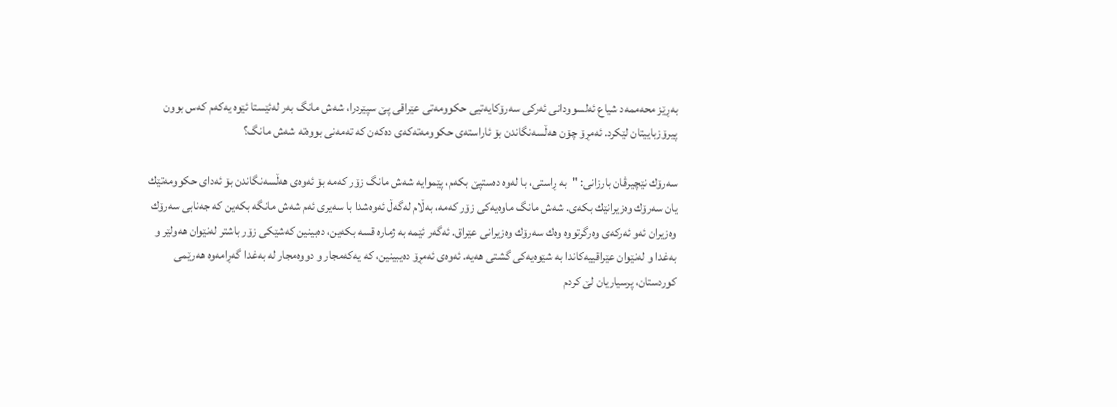بەڕێز محەممەد شیاع ئه‌لسوودانی ئەرکی سەرۆکایەتیی حکوومەتی عێراقی پێ سپێردرا، شەش مانگ بەر لەئێستا ئێوە یەکەم کەس بوون پیرۆزباییتان لێکرد. ئەمڕۆ چۆن هەڵسەنگاندن بۆ ئاراستەی حکوومەتەکەی دەکەن کە تەمەنی بووەتە شەش مانگ؟

سه‌رۆك نێچيرڤان بارزانى: "به‌ ڕاستى، با له‌وه‌ ده‌ستپێ بكه‌م، پێموایه‌ شه‌ش مانگ زۆر كه‌مه‌ بۆ ئه‌وه‌ی هه‌ڵسه‌نگاندن بۆ ئه‌دای حكوومه‌تێك یان سه‌رۆك وه‌زیرانێك بكه‌ی. شه‌ش مانگ ماوه‌یه‌كی زۆر كه‌مه‌، به‌ڵام له‌گه‌ڵ ئه‌وه‌شدا با سه‌یری ئه‌م شه‌ش مانگه‌ بكه‌ین كه‌ جه‌نابی سه‌رۆك وه‌زیران ئه‌و ئه‌ركه‌ی وه‌رگرتووه‌ وه‌ك سه‌رۆك وه‌زیرانی عێراق. ئه‌گه‌ر ئێمه‌ به‌ ژماره‌ قسه‌ بكه‌ین، ده‌بینین كه‌شێكی زۆر باشتر له‌نێوان هه‌ولێر و به‌غدا و له‌نێوان عێراقییه‌كاندا به‌ شێوه‌یه‌كی گشتی هه‌یه‌. ئه‌وه‌ی ئه‌مڕۆ ده‌یبینین،‌ كه‌ یه‌كه‌مجار و دووه‌مجار له‌ به‌غدا گه‌ڕامه‌وه‌ هه‌رێمى كوردستان، پرسیاریان لێ كردم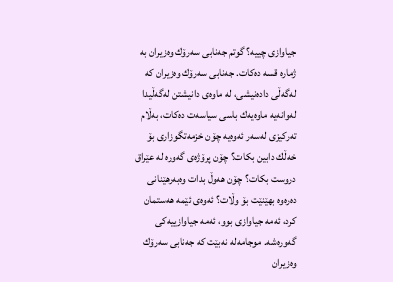جیاوازی چییه‌؟ گوتم جه‌نابی سه‌رۆك وه‌زیران به‌ ژماره‌ قسه‌ ده‌كات. جه‌نابی سه‌رۆك وه‌زیران كه‌ له‌گه‌ڵی داده‌نیشی، له‌ ماوه‌ی دانیشتن له‌گه‌ڵيدا له‌وانه‌یه‌ ماوه‌یه‌ك باسی سیاسه‌ت ده‌كات، به‌ڵام ته‌ركیزی له‌سه‌ر ئه‌وه‌یه‌ چۆن خزمه‌تگوزارى بۆ خه‌ڵك دابین بكات؟ چۆن پرۆژه‌ی گه‌وره‌ له‌ عێراق دروست بكات؟ چۆن هه‌وڵ بدات وه‌به‌رهێنانى ده‌ره‌وه‌ بهێنێت بۆ وڵات؟ ئه‌وه‌ی ئێمه‌ هه‌ستمان كرد، ئه‌مه‌ جیاوازی بوو، ئه‌مه‌ جیاوازییه‌كی گه‌وره‌شه‌. موجامه‌له‌ نه‌بێت كه‌ جه‌نابی سه‌رۆك وه‌زیران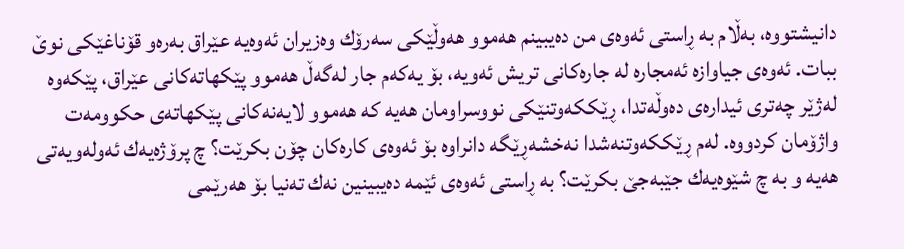دانیشتووه‌، به‌ڵام به‌ ڕاستی ئه‌وه‌ی‌ من ده‌يبینم هه‌موو هه‌وڵێكی سه‌رۆك وه‌زیران ئه‌وه‌یه‌ عێراق به‌ره‌و قۆناغێكی نوێ ببات. ئه‌وه‌ی جیاوازه‌ ئه‌مجاره‌ له‌ جاره‌كانی تریش ئه‌ویه‌، بۆ يه‌كه‌م جار له‌گه‌ڵ هه‌موو پێكهاته‌كانی عێراق، پێكه‌وه‌ له‌ژێر چه‌تری ئیداره‌ی ده‌وڵه‌تدا، ڕێككه‌وتنێكی نووسراومان هه‌یه‌ كه‌ هه‌موو لایه‌نه‌كانی پێكهاته‌ی حكوومه‌ت واژۆمان كردووه‌. له‌م ڕێككه‌وتنه‌شدا نه‌خشه‌ڕێگه‌ دانراوه‌ بۆ ئه‌وه‌ی كاره‌كان چۆن بكرێت؟ چ پرۆژه‌یه‌ك ئه‌وله‌ویه‌تی هه‌یه‌ و به‌ چ شێوه‌یه‌ك جێبه‌جێ بكرێت؟ به‌ ڕاستی ئه‌وه‌ی ئێمه‌ ده‌یبینین نه‌ك ته‌نیا بۆ هه‌رێمی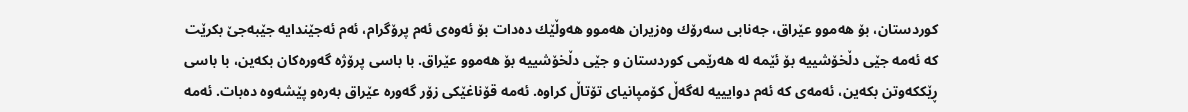كوردستان، بۆ هه‌موو عێراق، جه‌نابی سه‌رۆك وه‌زیران هه‌موو هه‌وڵێك ده‌دات بۆ ئه‌وه‌ی ئه‌م پرۆگرام، ئه‌م ئه‌جێندایه‌ جێبه‌جێ بكرێت كه‌ ئه‌مه‌ جێی دڵخۆشییه‌ بۆ ئێمه‌ له‌ هه‌رێمی كوردستان و جێی دڵخۆشییه‌ بۆ هه‌موو عێراق. با باسی پرۆژه‌ گه‌وره‌كان بكه‌ین، با باسی ڕێككه‌وتن بكه‌ین، ئه‌مه‌ی كه‌ ئه‌م دوایيیه‌ له‌گه‌ڵ كۆمپانیای تۆتاڵ كراوه‌. ئه‌مه‌ قۆناغێكی زۆر گه‌وره‌ عێراق به‌ره‌و پێشه‌وه‌ ده‌بات. ئه‌مه‌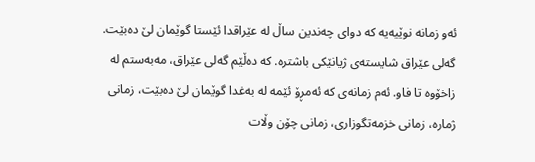ئه‌و زمانه‌ نوێیه‌یه‌ كه‌ دوای چه‌ندین ساڵ له‌ عێراقدا ئێستا گوێمان لێ ده‌بێت. گه‌لی عێراق شایسته‌ی ژیانێكی باشتره‌. كه‌ ده‌ڵێم گه‌لی عێراق، مه‌به‌ستم له‌ زاخۆوه‌ تا فاو. ئه‌م زمانه‌ی كه‌ ئه‌مڕۆ ئێمه‌ له‌ به‌غدا گوێمان لێ ده‌بێت، زمانی ژماره‌، زمانی خزمه‌تگوزاری، زمانی چۆن وڵات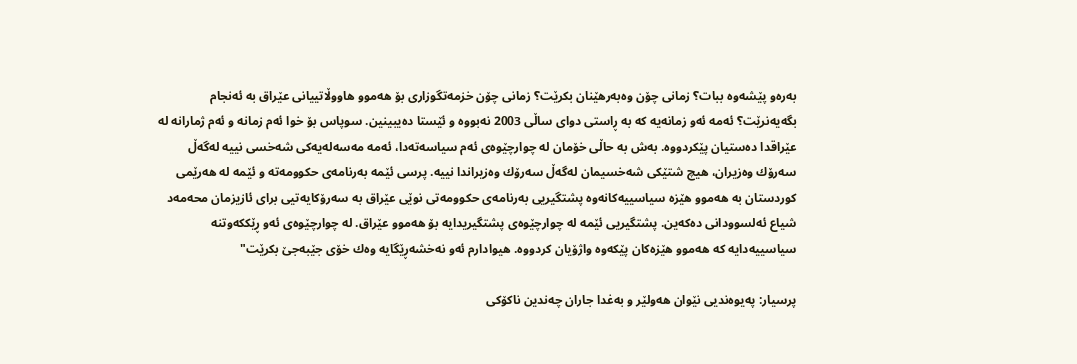به‌ره‌و پێشه‌وه‌ ببات؟ زمانی چۆن وه‌به‌رهێنان بكرێت؟ زمانی چۆن خزمه‌تگوزاری بۆ هه‌موو هاووڵاتیيانی عێراق به‌ ئه‌نجام بگه‌یه‌نرێت؟ ئه‌مه‌ ئه‌و زمانه‌یه‌ كه‌ به ‌ڕاستی ‌دوای ساڵی 2003 نه‌بووه‌ و ئێستا ده‌يبینین. سوپاس بۆ خوا ئه‌م زمانه‌ و ئه‌م ژمارانه‌ له‌ عێراقدا ده‌ستیان پێكردووه‌. به‌ش به‌ حاڵی خۆمان له‌ چوارچێوه‌ی ئه‌م سیاسه‌ته‌دا، ئه‌مه‌ مه‌سه‌له‌یه‌كی شه‌خسی نییه‌ له‌گه‌ڵ سه‌رۆك وه‌زیران، هیچ شتێكی شه‌خسیمان له‌گه‌ڵ سه‌رۆك وه‌زیراندا نییه‌. پرسی ئێمه‌ به‌رنامه‌ی حكوومه‌ته‌ و ئێمه‌ له‌ هه‌رێمی كوردستان به‌ هه‌موو هێزه‌ سیاسییه‌كانه‌وه‌ پشتگیريی به‌رنامه‌ی حكوومه‌تی نوێی عێراق به‌ سه‌رۆكایه‌تیی برای ئازیزمان محه‌مه‌د شیاع ئه‌لسوودانی ده‌كه‌ین. پشتگیریی ئێمه‌ له‌ چوارچێوه‌ی پشتگیریدايه‌‌ بۆ هه‌موو عێراق. له‌ چوارچێوه‌ی ئه‌و ڕێككه‌وتنه‌ سیاسییه‌دا‌یه‌ كه‌ هه‌موو هێزه‌كان پێكه‌وه‌‌ واژۆیان كردووه‌. هیوادارم ئه‌و نه‌خشه‌ڕێگایه‌ وه‌ك خۆی جێبه‌جێ بكرێت"

پرسیار: په‌یوه‌ندیی نێوان هه‌ولێر و به‌غدا جاران چه‌ندین ناكۆكی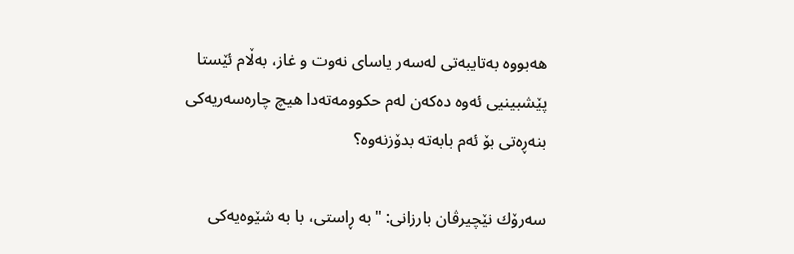هه‌بووه‌ به‌تایبه‌تی له‌سه‌ر یاسای نه‌وت و غاز، به‌ڵام ئێستا پێشبینیی ئه‌وه‌ ده‌كه‌ن له‌م حكوومه‌ته‌دا هیچ چاره‌سه‌ریه‌كی بنه‌ڕه‌تی بۆ ئه‌م بابه‌ته‌ بدۆزنه‌وه‌؟

سه‌رۆك نێچيرڤان بارزانى: "به‌ ڕاستى، با به‌ شێوه‌یه‌كی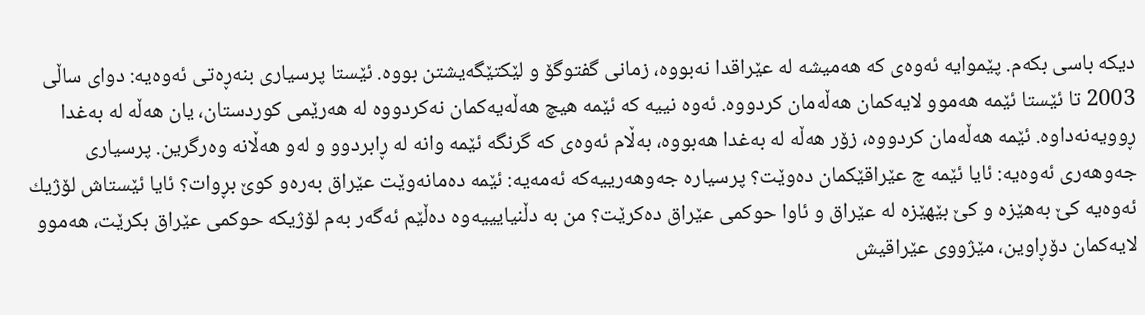دیكه‌ باسی بكه‌م. پێموایه‌ ئه‌وه‌ی كه‌ هه‌ميشه‌ له‌ عێراقدا نه‌بووه‌، زمانی گفتوگۆ و لێكتێگه‌یشتن ‌بووه‌. ئێستا پرسیاری بنه‌ڕه‌تی ئه‌وه‌یه‌: دوای ساڵی 2003 تا ئێستا ئێمه‌ هه‌موو لایه‌كمان هه‌ڵه‌مان كردووه‌. ئه‌وه‌ نییه‌ كه‌ ئێمه‌ هیچ هه‌ڵه‌یه‌كمان نه‌كردووه‌ له‌ هه‌رێمى كوردستان، یان هه‌ڵه‌ له‌ به‌غدا ڕوویه‌نه‌داوه‌. ئێمه‌ هه‌ڵه‌مان كردووه‌، زۆر هه‌ڵه‌ له‌ به‌غدا هه‌بووه‌، به‌ڵام ئه‌وه‌ی كه‌ گرنگه‌ ئێمه‌ وانه‌ له‌ ڕابردوو و له‌و هه‌ڵانه‌ وه‌رگرین. پرسیاری جه‌وهه‌ری ئه‌وه‌یه: ئایا ئێمه‌ چ عێراقێكمان ده‌وێت؟ پرسیاره‌ جه‌وهه‌رییه‌كه‌ ئه‌مه‌یه‌: ئێمه‌ ده‌مانه‌وێت عێراق به‌ره‌و كوێ بڕوات؟ ئایا ئێستاش لۆژيك ئه‌وه‌یه‌ كێ به‌هێزه‌ و كێ بێهێزه‌ له‌ عێراق و ئاوا حوكمی عێراق ده‌كرێت؟ من به‌ دڵنیایيیه‌وه‌ ده‌ڵێم ئه‌گه‌ر به‌م لۆژيكه‌‌ حوكمی عێراق بكرێت، هه‌موو لایه‌كمان دۆڕاوین، مێژووی عێراقیش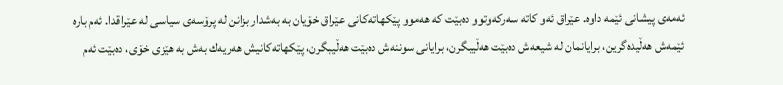ئه‌مه‌ی پیشانی ئێمه‌ داوه‌. عێراق ئه‌و كاته‌ سه‌ركه‌وتوو ده‌بێت كه‌ هه‌موو پێكهاته‌كانی عێراق خۆیان به‌ به‌شدار بزانن له‌ پرۆسه‌ی سیاسی له‌ عێراقدا. ئه‌م باره‌ ئێمه‌ش هه‌ڵيده‌گرين، برایانمان له‌ شیعه‌ش ده‌بێت هه‌ڵيبگرن، برایانی سوننه‌ش ده‌بێت هه‌ڵيبگرن، پێكهاته‌كانیش هه‌ریه‌ك به‌ش به‌ هێزی خۆی، ده‌بێت ئه‌م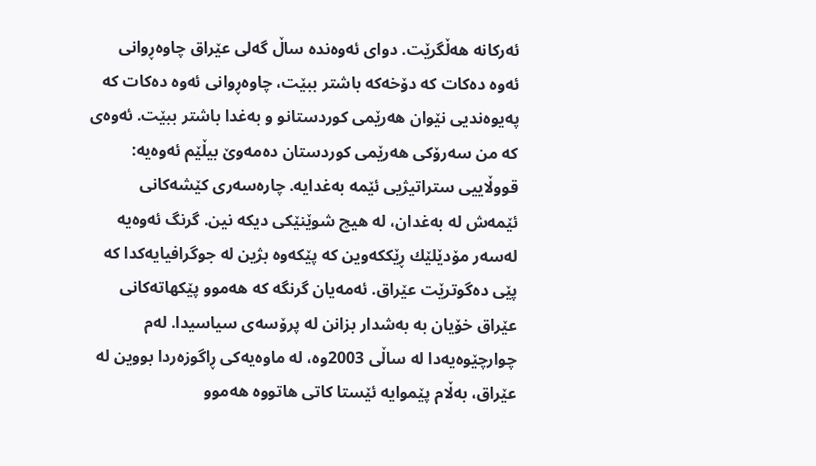ئه‌ركانه‌ هه‌ڵگرێت. دوای ئه‌وه‌نده‌ ساڵ‌ گه‌لی عێراق چاوه‌ڕوانی ئه‌وه‌ ده‌كات كه‌ دۆخه‌كه‌ باشتر ببێت، چاوه‌ڕوانی ئه‌وه‌ ده‌كات كه‌ په‌یوه‌ندیی نێوان هه‌رێمی كوردستانو و به‌غدا باشتر ببێت. ئه‌وه‌ی كه‌ من سه‌رۆكی هه‌رێمى كوردستان ده‌مه‌وێ بيڵێم ئه‌وه‌یه: قووڵاييى ستراتیژیی ئێمه‌ به‌غدایه‌. چاره‌سه‌ری كێشه‌كانی ئێمه‌ش له‌ به‌غدان، له‌ هیچ شوێنێكی دیكه‌ نین. گرنگ ئه‌وه‌یه‌ له‌سه‌ر مۆدێلێك ڕێككه‌وین كه‌ پێكه‌وه‌ بژین له‌ جوگرافیایه‌كدا كه‌ پێی ده‌گوترێت عێراق. ئه‌مه‌یان گرنگه‌ كه‌ هه‌موو پێكهاته‌كانی عێراق خۆیان به‌ به‌شدار بزانن له‌ پرۆسه‌ی سیاسیدا. له‌م چوارچێوه‌یه‌دا له‌ ساڵی 2003وه‌، له‌ ماوه‌يه‌كى ڕاگوزه‌ردا بووین له‌ عێراق، به‌ڵام پێموایه‌ ئێستا كاتی هاتووه‌ هه‌موو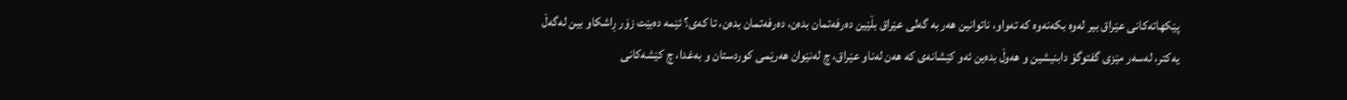پێكهاته‌كانی عێراق بیر له‌وه‌ بكه‌نه‌وه‌ كه‌ ته‌واو، ناتوانین هه‌ر به‌ گه‌لی عێراق بڵێین ده‌رفه‌تمان بده‌ن، ده‌رفه‌تمان بده‌ن، تا كه‌ی؟ ئێمه‌ ده‌بێت زۆر ڕاشكاو بین له‌گه‌ڵ یه‌كتر، له‌سه‌ر مێزی گفتوگۆ دابنیشین و هه‌وڵ بده‌ین ئه‌و كێشانه‌ی كه‌ هه‌ن‌ له‌ناو عێراق، چ له‌نێوان هه‌رێمی كوردستان و به‌غدا، چ كێشه‌كانی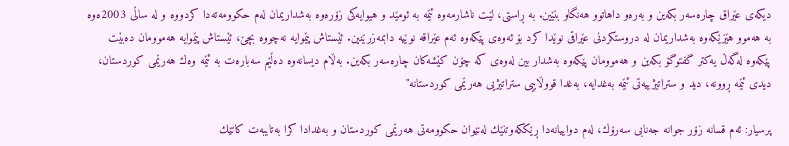دیكه‌ی عێراق چاره‌سه‌ر بكه‌ین و به‌ره‌و داهاتوو هه‌نگاو بنێین. به‌ ڕاستى، لێت ناشارمه‌وه‌ ئێمه‌ به‌ ئومێد و هیوایه‌كی زۆره‌وه‌ به‌شداریمان له‌م حكوومه‌ته‌دا‌ كردووه‌ و له‌ ساڵی 2003ه‌وه‌ به‌ هه‌موو هێزێكه‌وه‌ به‌شداریمان له‌ دروستكردنی عێراقی نوێدا كرد بۆ ئه‌وه‌ی پێكه‌وه‌ ئه‌م عێراقه‌ نوێیه‌ دابمه‌زرێنین. ئێستاش پێموایه‌ نه‌چووه‌ بچێ، ئێستاش پێموایه‌ هه‌موومان ده‌بێت پێكه‌وه‌ له‌گه‌ڵ یه‌كتر گفتوگۆ بكه‌ین و هه‌موومان پێكه‌وه‌ به‌شدار بین له‌وه‌ی كه‌ چۆن كێشه‌كان چاره‌سه‌ر بكه‌ین. به‌ڵام دیسانه‌وه‌ ده‌ڵێم سه‌باره‌ت به‌ ئێمه‌ وه‌ك هه‌رێمی كوردستان، دیدی ئێمه‌ ڕوونه‌، دید و ستراتیژییه‌تی ئێمه‌ به‌غدایه‌، به‌غدا قووڵاييى ستراتیژیی هه‌رێمی كوردستانه‌"

پرسیار: ئه‌م قسانه‌ زۆر جوانه‌ جه‌نابی سه‌رۆك، له‌م دواییانه‌دا ڕێككه‌وتنێك له‌نێوان حكوومه‌تی هه‌رێمی كوردستان و به‌غدادا كرا به‌تایبه‌ت كاتێك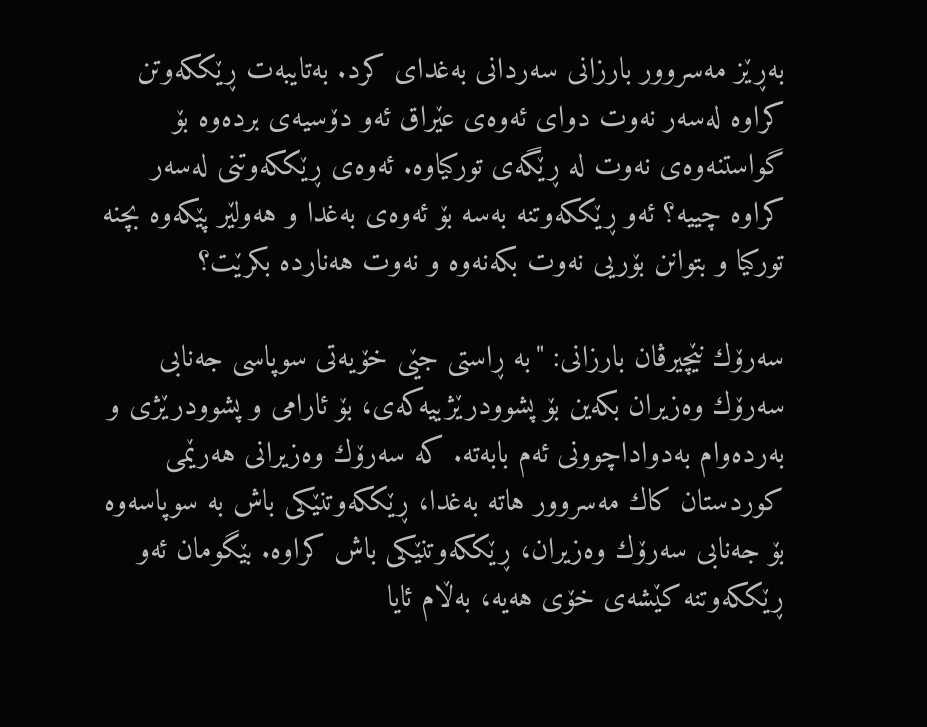به‌ڕێز مه‌سروور بارزانی سه‌ردانی به‌غدای كرد. به‌تایبه‌ت ڕێككه‌وتن كراوه‌ له‌سه‌ر نه‌وت دوای ئه‌وه‌ی عێراق ئه‌و دۆسیه‌ی برده‌وه‌ بۆ گواستنه‌وه‌ی نه‌وت له‌ ڕێگه‌ی توركیاوه‌. ئه‌وه‌ی ڕێككه‌وتنی له‌سه‌ر كراوه‌ چییه‌؟ ئه‌و ڕێككه‌وتنه‌ به‌سه‌ بۆ ئه‌وه‌ی به‌غدا و هه‌ولێر پێكه‌وه‌ بچنه‌ توركیا و بتوانن بۆريی نه‌وت بكه‌نه‌وه‌ و نه‌وت هه‌نارده‌ بكرێت؟

سه‌رۆك نێچيرڤان بارزانى: "به‌ ڕاستی جێی خۆیه‌تی سوپاسی جه‌نابی سه‌رۆك وه‌زیران بكه‌ین بۆ پشوودرێژييه‌كه‌ى، بۆ ئارامى و پشوودرێژى و به‌رده‌وام به‌دواداچوونی ئه‌م بابه‌ته‌. كه‌ سه‌رۆك وه‌زیرانی هه‌رێمی كوردستان كاك مه‌سروور هاته‌ به‌غدا، ڕێككه‌وتنێكی باش به‌ سوپاسه‌وه‌ بۆ جه‌نابی سه‌رۆك وه‌زیران، ڕێككه‌وتنێكی باش كراوه‌. بێگومان ئه‌و ڕێككه‌وتنه‌ كێشه‌ی خۆی هه‌یه‌، به‌ڵام ئایا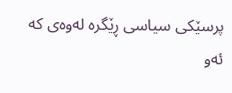پرسێكی سیاسی ڕێگره‌ له‌وه‌ی كه‌ ئه‌و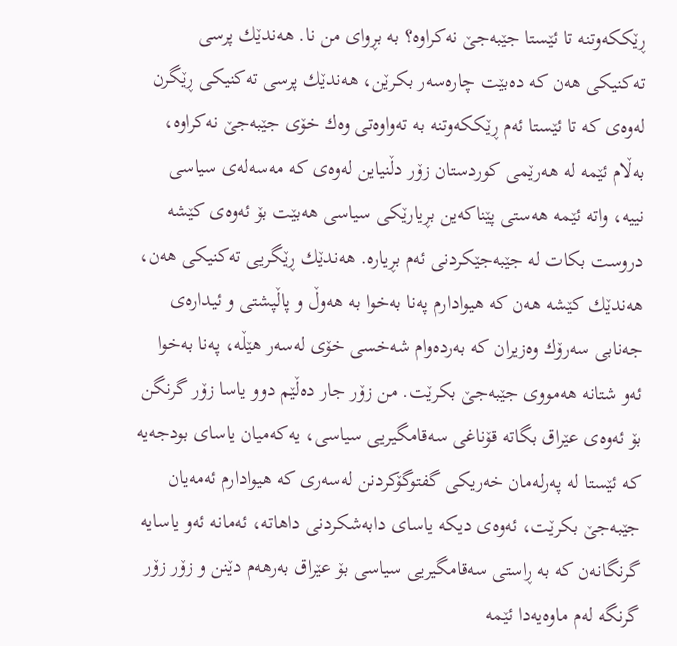ڕێككه‌وتنه‌ تا ئێستا جێبه‌جێ نه‌كراوه‌؟ به‌ بڕوای من نا‌. هه‌ندێك پرسی ته‌كنیكی هه‌ن كه‌ ده‌بێت چاره‌سه‌ر بكرێن، هه‌ندێك پرسی ته‌كنیكی ڕێگرن له‌وه‌ی كه‌ تا ئێستا ئه‌م ڕێككه‌وتنه‌ به‌ ته‌واوه‌تی وه‌ك خۆی جێبه‌جێ نه‌كراوه‌، به‌ڵام ئێمه‌ له‌ هه‌رێمی كوردستان زۆر دڵنیاین له‌وه‌ی كه‌ مه‌سه‌له‌ی سیاسی نییه‌، واته‌ ئێمه‌ هه‌ستی پێناكه‌ین بڕیارێكی سياسی هه‌بێت بۆ ئه‌وه‌ی كێشه‌ دروست بكات له‌ جێبه‌جێكردنی ئه‌م بڕیاره‌. هه‌ندێك ڕێگریی ته‌كنیكی هه‌ن، هه‌ندێك كێشه‌ هه‌ن كه‌ هیوادارم په‌نا به‌خوا به‌ هه‌وڵ و پاڵپشتی و ئیداره‌ی جه‌نابی سه‌رۆك وه‌زیران كه‌ به‌رده‌وام شه‌خسی خۆی له‌سه‌ر هێڵه‌، په‌نا به‌خوا ئه‌و شتانه‌ هه‌مووی جێبه‌جێ بكرێت. من زۆر جار ده‌ڵێم دوو یاسا زۆر گرنگن بۆ ئه‌وه‌ی عێراق بگاته‌ قۆناغی سه‌قامگیریی سیاسی، یه‌كه‌میان یاسای بودجه‌یه‌ كه‌ ئێستا له‌ په‌رله‌مان خه‌ریكی گفتوگۆكردنن له‌سه‌ری كه‌ هیوادارم ئه‌مه‌یان جێبه‌جێ بكرێت، ئه‌وه‌ی دیكه‌ یاسای دابه‌شكردنی داهاته‌، ئه‌مانه ئه‌و یاسایه‌ گرنگانه‌ن كه‌ به‌ ڕاستی سه‌قامگیریی سیاسی بۆ عێراق به‌رهه‌م دێنن و زۆر زۆر گرنگه‌ له‌م ماوه‌یه‌دا ئێمه‌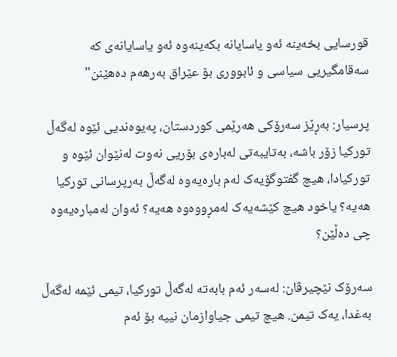قورسايى بخه‌ينه‌ ئه‌و یاسایانه‌ بكه‌ینه‌وه‌ ئه‌و یاسایانه‌ی كه‌ سه‌قامگیریی سیاسی و ئابووری بۆ عێراق به‌رهه‌م ده‌هێنن"

پرسیار: بەڕێز سەرۆکی هەرێمى كوردستان، پەیوەندیی ئێوە لەگەڵ تورکیا زۆر باشە، بەتایبەتی لەبارەی بۆریی نەوت لەنێوان ئێوە و تورکیادا، هیچ گفتوگۆیەک لەم بارەیەوە لەگەڵ بەرپرسانی تورکیا هەیە؟ یاخود هیچ کێشەیەک لەمڕووەوە هەیە؟ ئەوان لەمبارەیەوە چی دەڵێن؟

سەرۆک نێچیرڤان: لەسەر ئەم بابەتە لەگەڵ تورکیا، تیمی ئێمە لەگەڵ بەغدا، یەک تیمن. هیچ تیمی جیاوازمان نییە بۆ ئەم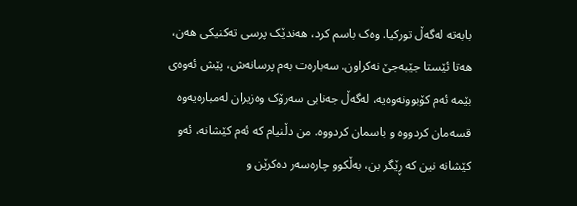بابەتە لەگەڵ تورکیا. وەک باسم کرد، هەندێک پرسی تەکنیکی هەن، هەتا ئێستا جێبەجێ نەکراون. سەبارەت بەم پرسانەش، پێش ئەوەی بێمە ئەم کۆبوونەوەیە، لەگەڵ جەنابی سەرۆک وەزیران لەمبارەیەوە قسەمان کردووە و باسمان کردووە. من دڵنیام کە ئەم کێشانە، ئەو کێشانە نین کە ڕێگر بن، بەڵکوو چارەسەر دەکرێن و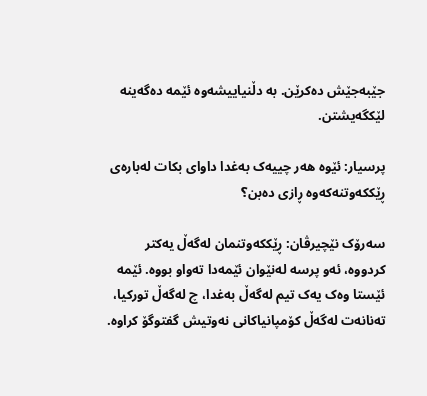جێبەجێش دەکرێن. بە دڵنیاییشەوە ئێمە دەگەینە لێکگەیشتن.

پرسیار: ئێوە هەر چییەک بەغدا داواى بکات لەبارەی ڕێککەوتنەکه‌وە ڕازی دەبن؟

سەرۆک نێچیرڤان: ڕێککەوتنمان لەگەڵ یەکتر کردووە، ئەو پرسە لەنێوان ئێمەدا تەواو بووە. ئێمە ئێستا وەک یەک تیم لەگەڵ بەغدا، چ لەگەڵ تورکیا، تەنانەت لەگەڵ کۆمپانیاکانی نەوتیش گفتوگۆ کراوە.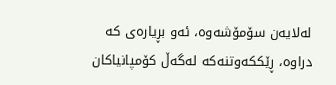لەلایەن سۆمۆشەوە، ئەو بڕیارەی کە دراوە، ڕێککەوتنەکە لەگەڵ کۆمپانیاکان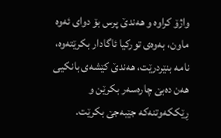واژۆ کراوە و هەندێ پرس بۆ دوای ئەوە ماون، بەوەی تورکیا ئاگادار بکرێتەوە، نامە بنێردرێت، هەندێ کێشەی بانکیی هەن دەبێ چارەسەر بکرێن و ڕێککەوتنەکە جێبەجێ بکرێت.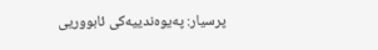پرسیار: پەیوەندییەکی ئابووریی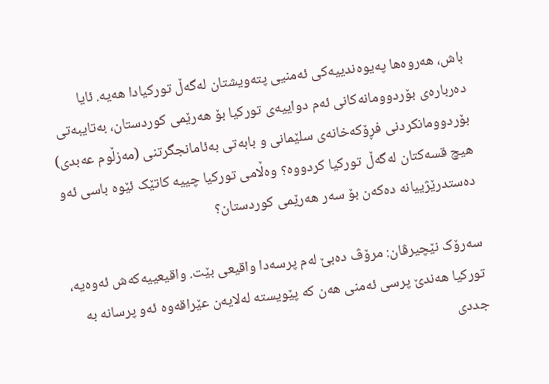باش، هەروەها پەیوەندییەکی ئەمنیی پتەویشتان لەگەڵ تورکیادا هەیە. ئایا دەربارەی بۆردوومانەکانی ئەم دواییەی تورکیا بۆ هەرێمی کوردستان، بەتایبەتی بۆردوومانکردنی فڕۆکەخانەی سلێمانی و بابەتی بەئامانجگرتنی (مەزڵوم عەبدی) هیچ قسەکتان لەگەڵ تورکیا کردووە؟ وەڵامی تورکیا چییە کاتێک ئێوە باسی ئەو دەستدرێژییانە دەکەن بۆ سەر هەرێمی کوردستان؟

سەرۆک نێچیرڤان: مرۆڤ دەبێ لەم پرسەدا واقیعی بێت. واقیعييەکەش ئەوەیە، تورکیا هەندێ پرسی ئەمنی هەن کە پێویستە لەلایەن عێراقەوە ئەو پرسانە بە جددی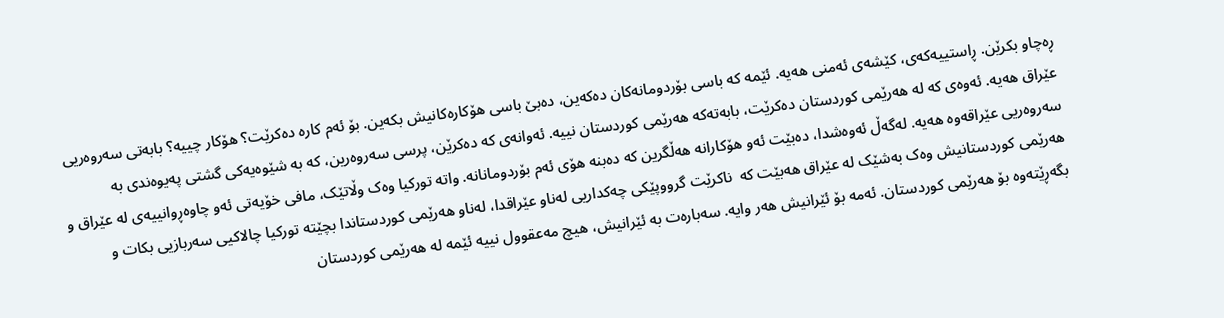ڕەچاو بکرێن. ڕاستییەکەی، کێشەی ئەمنی هەیە. ئێمە کە باسی بۆردومانەکان دەکەین، دەبێ باسی هۆکارەکانیش بکەین. بۆ ئەم کارە دەکرێت؟ هۆکار چییە؟ بابەتی سەروەریی عێراق هەیە. ئەوەی کە لە هەرێمی کوردستان دەکرێت، بابەتەکە هەرێمی کوردستان نییە. ئەوانەی کە دەکرێن، پرسی سەروەرین، کە بە شێوەیەکی گشتی پەیوەندی بە سەروەریی عێراقەوە هەیە. لەگەڵ ئەوەشدا، دەبێت ئەو هۆکارانە هه‌ڵگرين كه‌ دەبنە هۆی ئەم بۆردومانانە. واتە تورکیا وەک وڵاتێک، مافی خۆیەتی ئەو چاوەڕوانییەی لە عێراق و هەرێمی کوردستانیش وەک بەشێک لە عێراق هەبێت کە  ناکرێت گرووپێکی چەکداریی لەناو عێراقدا، لەناو هەرێمی کوردستاندا بچێتە تورکیا چالاکیی سەربازیی بکات و بگەڕێتەوە بۆ هەرێمی کوردستان. ئەمە بۆ ئێرانیش هەر وایە. سەبارەت بە ئێرانیش، هیچ مەعقوول نییە ئێمە لە هەرێمی کوردستان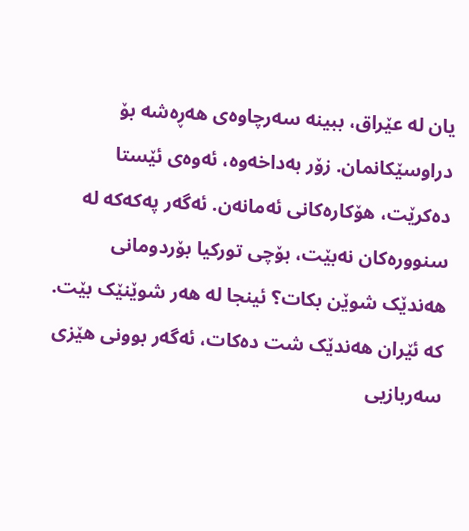یان لە عێراق، ببینە سەرچاوەی هەڕەشە بۆ دراوسێکانمان. زۆر بەداخەوە، ئەوەی ئێستا دەکرێت، هۆکارەکانی ئەمانەن. ئەگەر پەکەکە لە سنوورەکان نەبێت، بۆچى تورکیا بۆردومانی هەندێک شوێن بکات؟ ئینجا لە هەر شوێنێک بێت. کە ئێران هەندێک شت دەکات، ئەگەر بوونی هێزی سەربازیی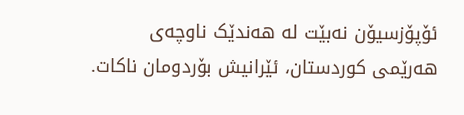ئۆپۆزسیۆن نەبێت لە هەندێک ناوچەی هەرێمی کوردستان، ئێرانیش بۆردومان ناکات.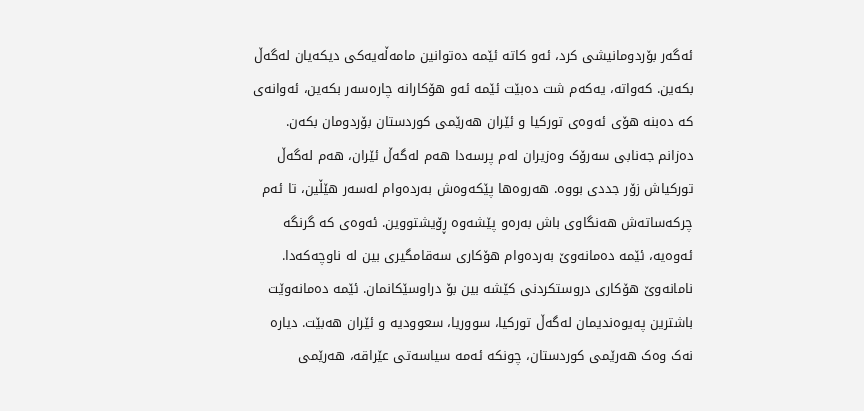ئەگەر بۆردومانیشی کرد، ئەو کاتە ئێمە دەتوانین مامه‌ڵه‌يه‌كى دیکەیان لەگەڵ بکەین. کەواتە، یەکەم شت دەبێت ئێمە ئەو هۆکارانە چارەسەر بکەین، ئەوانەی کە دەبنە هۆی ئەوەی تورکیا و ئێران هەرێمی کوردستان بۆردومان بکەن. دەزانم جەنابی سەرۆک وەزیران لەم پرسەدا هەم لەگەڵ ئێران، هەم لەگەڵ تورکیاش زۆر جددی بووە. هەروەها پێكه‌وه‌ش بەردەوام لەسەر هێڵین، تا ئەم چرکەساتەش هەنگاوی باش بەرەو پێشەوە ڕۆیشتووین. ئەوەی کە گرنگە ئەوەیە، ئێمە دەمانەوێ بەردەوام هۆکاری سەقامگیری بین لە ناوچەکەدا. نامانەوێ هۆکاری دروستکردنی کێشە بین بۆ دراوسێکانمان. ئێمە دەمانەوێت باشترین پەیوەندیمان لەگەڵ تورکیا، سووریا، سعوودیە و ئێران هەبێت. دیارە نەک وەک هەرێمی کوردستان، چونکە ئەمە سیاسەتی عێراقه‌، هەرێمی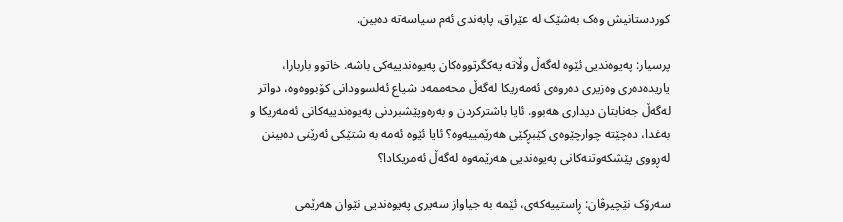کوردستانیش وەک بەشێک لە عێراق، پابەندی ئەم سیاسەتە دەبین.

پرسیار: پەیوەندیی ئێوە لەگەڵ وڵاتە یەکگرتووەکان پەیوەندییەکی باشە. خاتوو باربارا، یاریدەدەری وەزیری دەروەی ئەمه‌ریکا لەگەڵ محەممەد شیاع ئەلسوودانی کۆبووەوە، دواتر لەگەڵ جەنابتان دیداری هەبوو. ئایا باشترکردن و بەرەوپێشبردنی پەیوەندییەکانی ئەمه‌ریکا و بەغدا، دەچێتە چوارچێوەی کێبڕکێی هەرێمييه‌وه‌؟ ئایا ئێوە ئەمە بە شتێکی ئەرێنی دەبینن لەڕووی پێشکەوتنەکانی پەیوەندیی هەرێمه‌وه‌ لەگەڵ ئەمریکادا؟

سەرۆک نێچیرڤان: ڕاستییەکەی، ئێمە بە جیاواز سەیری پەیوەندیی نێوان هەرێمی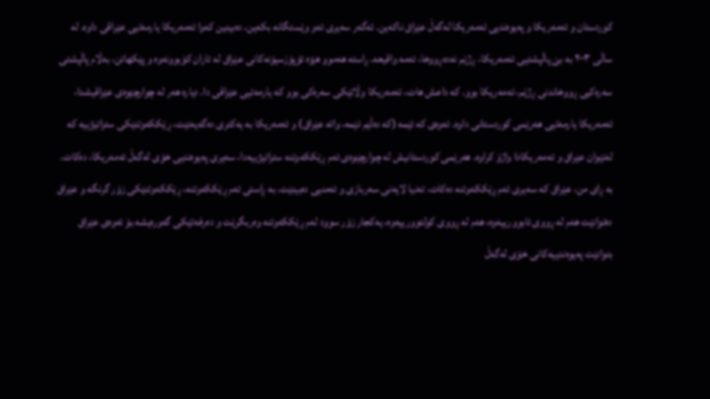کوردستان و ئەمه‌ریکا و پەیوەندیی ئەمه‌ریکا لەگەڵ عێراق ناکەین. ئەگەر سەیری ئەو وێستگانە بکەین، دەبینین کەوا ئەمه‌ریکا یارمەتیی عێراقی داوە. لە ساڵی ٢٠٠٣ بە بێ پاڵپشتیی ئەمه‌ریکا، ڕژێم نەدەڕووخا، ئەمە واقیعە. ڕاستە هەموو هێزە ئۆپۆزسیۆنەکانی عێراق لە تاران کۆبوونەوە و پێکهاتن، بەڵام پاڵپشتی سەرەکیی ڕووخاندنی ڕژێم، ئەمه‌ریکا بوو. کە داعش هات، ئەمه‌ریکا وڵاتێکی سەرەکی بوو کە یارمەتیی عێراقی دا. دیارە هەر لە چوارچێوەی عێراقیشدا، ئەمه‌ریکا یارمەتيی هەرێمی کوردستانی داوە. ئەوەی کە ئێمە (کە دەڵێم ئێمە، واتە عێراق) و ئەمه‌ریکا بە یەکتری دەگەیەنێت، ڕێککەوتنێکی ستراتیژییە کە لەنێوان عێراق و ئەمه‌ریکادا واژۆ کراوە. هەرێمی کوردستانیش لە چوارچێوەی ئەم ڕێککەوتنە ستراتیژییەدا، سەیری پەیوەندیی خۆی لەگەڵ ئەمه‌ریکا، دەکات. بە ڕای من، عێراق کە سەیری ئەم ڕێککەوتنە دەکات، تەنیا لایەنی سەربازی و ئەمنیی دەبینێت. بە ڕاستی ئەم ڕێککەوتنە، ڕێککەوتنێکی زۆر گرنگە و عێراق دەتوانێت هەم لە ڕووی ئابوورییەوە، هەم لە ڕووی کولتوورییەوە، یەکجار زۆر سوود لەم ڕێککەوتنە وەربگرێت و دەرفەتێکی گەورەیشە بۆ ئەوەی عێراق بتوانێت پەیوەندییەکانی خۆی لەگەڵ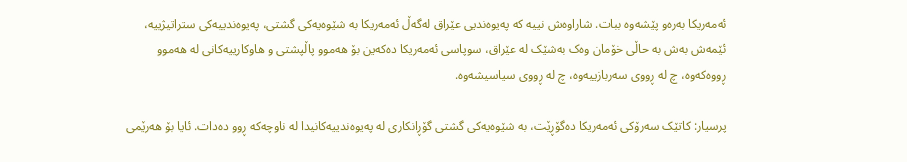ئەمه‌ریکا بەرەو پێشەوە ببات. شاراوەش نییە کە پەیوەندیی عێراق لەگەڵ ئەمه‌ریکا به‌ شێوه‌يه‌كى گشتى، پەیوەندییەکی ستراتیژییە، ئێمەش بەش بە حاڵی خۆمان وەک بەشێک لە عێراق، سوپاسی ئەمه‌ریکا دەکەین بۆ هەموو پاڵپشتی و هاوکارییەکانی لە هەموو ڕووەکەوە، چ لە ڕووی سەربازییەوە، چ لە ڕووی سیاسیشەوە.

پرسیار: کاتێک سەرۆکی ئەمه‌ریکا دەگۆڕێت، بە شێوەیەکی گشتی گۆڕانکاری لە پەیوەندییەکانیدا لە ناوچەکە ڕوو دەدات. ئایا بۆ هەرێمی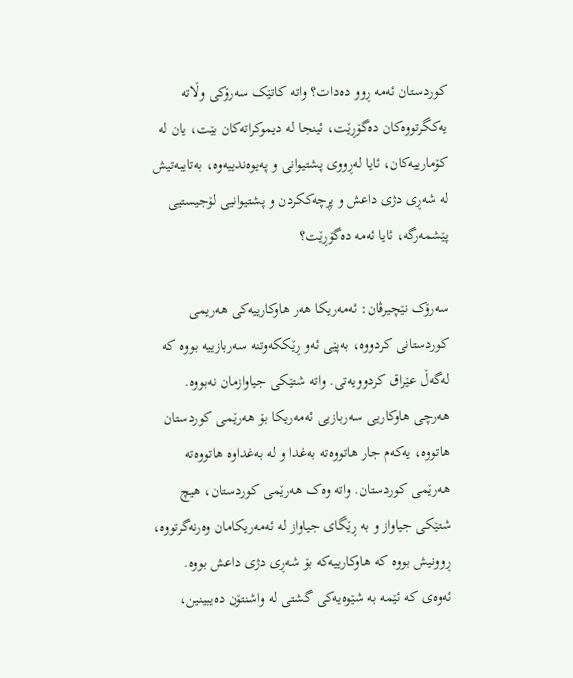کوردستان ئەمە ڕوو دەدات؟ واتە کاتێک سەرۆکی وڵاتە یەکگرتووەکان دەگۆڕێت، ئینجا لە دیموکراتەکان بێت، یان لە کۆمارییەکان، ئایا لەڕووی پشتیوانی و پەیوەندييه‌وه‌، بەتایبەتیش لە شەڕی دژی داعش و پڕچەککردن و پشتیوانیی لۆجیستیی پێشمەرگە، ئایا ئەمە دەگۆڕێت؟

سەرۆک نێچیرڤان: ئەمه‌ریکا هەر هاوکارییەکی هەریمی کوردستانی کردووه‌، بەپێی ئەو ڕێککەوتنە سەربازییە بووە کە لەگەڵ عێراق کردوویەتی. واتە شتێکی جیاوازمان نەبووە. هەرچی هاوکاریی سەربازیی ئەمه‌ریکا بۆ هەرێمی کوردستان هاتووە، یەکەم جار هاتووەتە بەغدا و لە بەغداوە هاتووەتە هەرێمی کوردستان. واتە وەک هەرێمی کوردستان، هیچ شتێکی جیاواز و بە ڕێگای جیاواز لە ئەمه‌ریکامان وەرنەگرتووە، ڕوونیش بووە کە هاوکارییەکە بۆ شەڕی دژی داعش بووە. ئەوەی کە ئێمە بە شێوەیەکی گشتی لە واشنتۆن دەیبینین،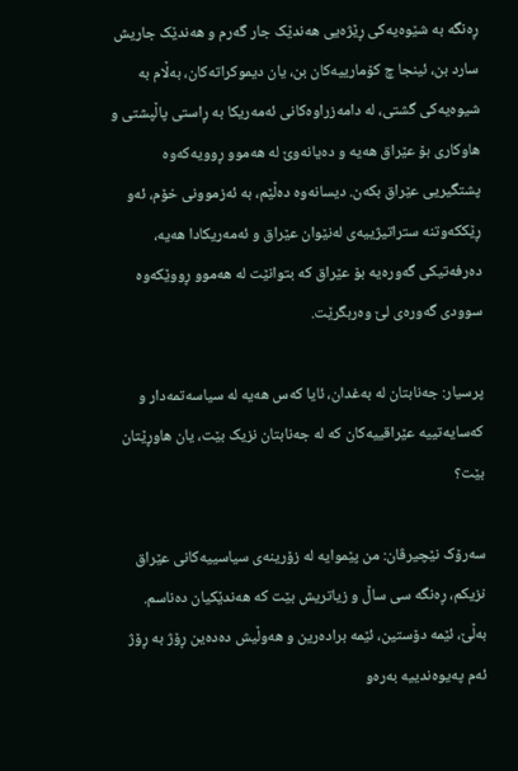ڕەنگە بە شێوەیەکی ڕێژەیی هەندێک جار گەرم و هەندێک جاریش سارد بن، ئینجا چ کۆمارییەکان بن، یان دیموکراتەکان، بەڵام بە شیوەیەکی گشتی، لە دامەزراوەکانی ئەمه‌ریکا به‌ ڕاستى پاڵپشتی و هاوکاری بۆ عێراق هەیە و دەیانەوێ له هه‌موو ڕوويه‌كه‌وه‌ پشتگیریی عێراق بکەن. دیسانەوە دەڵێم، بە ئەزموونی خۆم، ئەو ڕێککەوتنە ستراتیژییەی لەنێوان عێراق و ئەمه‌ریکادا هەیە، دەرفەتیکی گەورەیە بۆ عێراق کە بتوانێت لە هەموو ڕووێکەوە سوودی گەورەی لێ وەربگرێت.

پرسیار: جەنابتان لە بەغدان، ئایا کەس هەیە لە سیاسەتمەدار و کەسایەتییە عێراقییەکان کە لە جه‌نابتان نزیک بێت، یان هاوڕێتان بێت؟

سەرۆک نێچیرڤان: من پێموایە لە زۆرینەی سیاسییەکانی عێراق نزیکم، ڕەنگە سی ساڵ و زیاتریش بێت کە هەندێکیان دەناسم. بەڵێ، ئێمە دۆستین، ئێمە برادەرین و هەوڵیش دەدەین ڕۆژ بە ڕۆژ ئەم پەیوەندییە بەرەو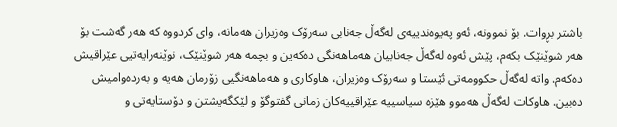باشتر بڕوات. بۆ نموونە، ئەو پەیوەندییەی لەگەڵ جەنابی سەرۆک وەزیران هەمانە، وای کردووە کە هەر گەشت بۆ هەر شوێنێک بکەم، پێش ئەوە لەگەڵ جەنابیان هەماهەنگی دەکەین و بچمە هەر شوێنێک، نوێنەرایەتیی عێراقیش دەکەم. واتە لەگەڵ حکوومەتی ئێستا و سەرۆک وەزیران، هاوکاری و هەماهەنگیی زۆرمان هەیە و بەردەوامیش دەبین. هاوکات لەگەڵ هەموو هێزە سیاسییە عێراقییەکان زمانی گفتوگۆ و لێکگەیشتن و دۆستایەتی و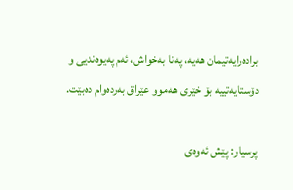برادەرایەتیمان هەیە، پەنا بەخواش، ئەم پەیوەندیی و دۆستایەتییە بۆ خێری هەموو عێراق بەردەوام دەبێت.

پرسیار: پێش ئەوەی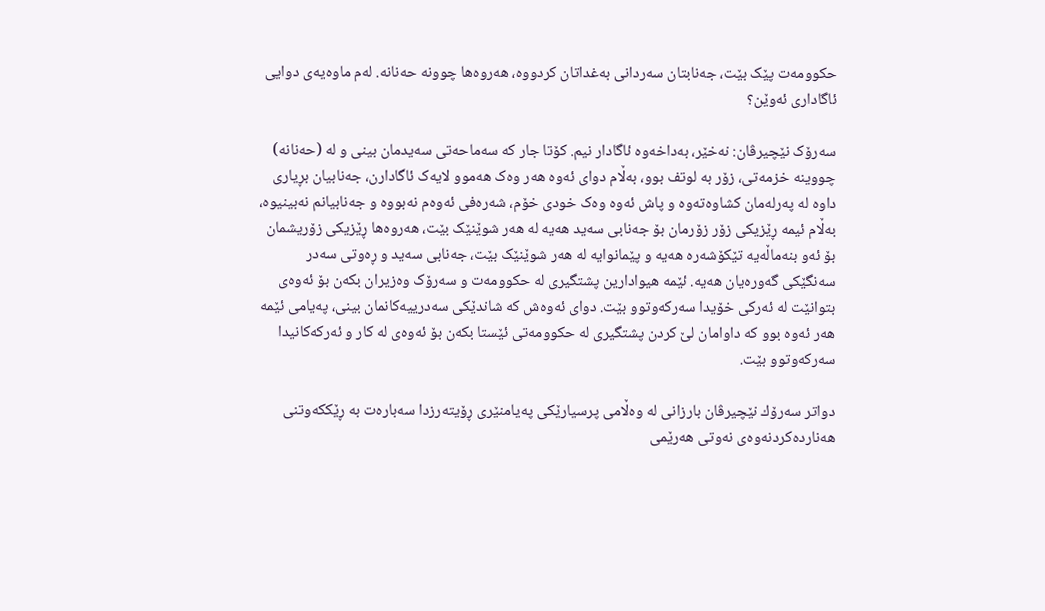حکوومەت پێک بێت، جەنابتان سەردانی بەغداتان کردووە، هه‌روه‌ها چوونه‌ حەنانە. لەم ماوەیەی دوایی ئاگاداری ئه‌وێن؟

سەرۆک نێچیرڤان: نەخێر، بەداخەوە ئاگادار نیم. کۆتا جار کە سەماحەتی سەیدمان بینی و لە (حەنانە) چووینە خزمەتی، زۆر بە لوتف بوو، بەڵام دوای ئەوە هەر وەک هەموو لایەک ئاگادارن، جەنابیان بڕیاری داوه‌ لە پەرلەمان كشاوه‌ته‌وه‌ و پاش ئەوە وەک خودی خۆم، شەرەفی ئەوەم نەبووە و جەنابیانم نەبینیوە، بەڵام ئیمە ڕێزیکی زۆر زۆرمان بۆ جەنابی سەید هەیە لە هەر شوێنێک بێت، هەروەها ڕێزیکی زۆریشمان بۆ ئەو بنەماڵەیە تێکۆشەرە هەیە و پێمانوایە لە هەر شوێنێک بێت، جەنابی سەید و ڕەوتی سەدر سەنگێکی گەورەیان هەیە. ئێمە هیوادارین پشتگیری لە حکوومەت و سەرۆک وەزیران بکەن بۆ ئەوەی بتوانێت لە ئەرکی خۆیدا سەرکەوتوو بێت. دوای ئەوەش کە شاندێکی سەدرییەکانمان بینی، پەیامی ئێمە هەر ئەوە بوو کە داوامان لێ کردن پشتگیری لە حکوومەتی ئێستا بکەن بۆ ئەوەی لە کار و ئەرکەکانیدا سەرکەوتوو بێت.

دواتر سه‌رۆك نێچيرڤان بارزانى له‌ وه‌ڵامى پرسيارێكى په‌يامنێرى ڕۆيته‌رزدا سه‌باره‌ت به‌ ڕێككه‌وتنى هه‌نارده‌كردنه‌وه‌ى نه‌وتى هه‌رێمى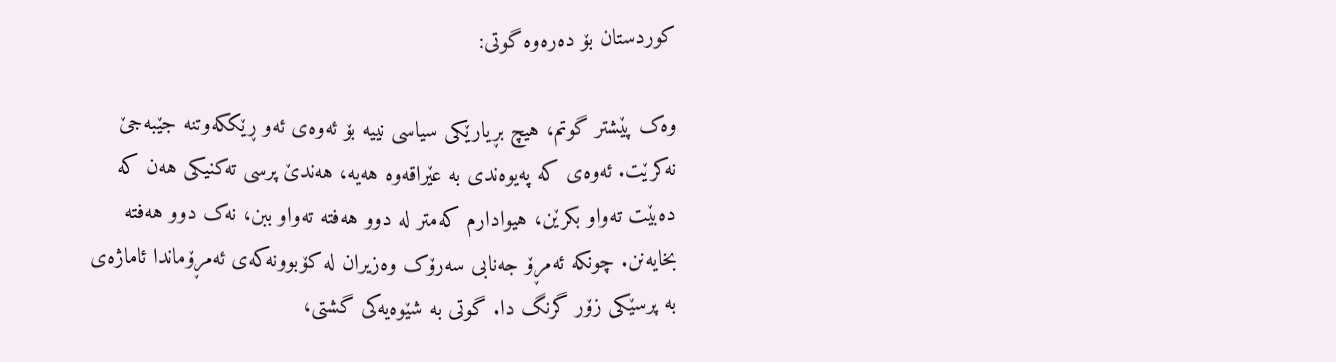كوردستان بۆ ده‌ره‌وه‌ گوتى:

وەک پێشتر گوتم، هیچ بڕیارێکی سیاسی نییە بۆ ئەوەی ئەو ڕێککەوتنە جێبەجێ نەکرێت. ئەوەی کە پەیوەندی بە عێراقەوە هەیە، هەندێ پرسی تەکنیکی هەن کە دەبێت تەواو بکرێن، هیوادارم کەمتر لە دوو هەفتە تەواو ببن، نەک دوو هەفتە بخایەنن. چونکە ئەمڕۆ جەنابی سەرۆک وەزیران لە کۆبوونەکەی ئەمڕۆماندا ئاماژەی بە پرسێکی زۆر گرنگ دا. گوتی بە شێوەیەکی گشتی،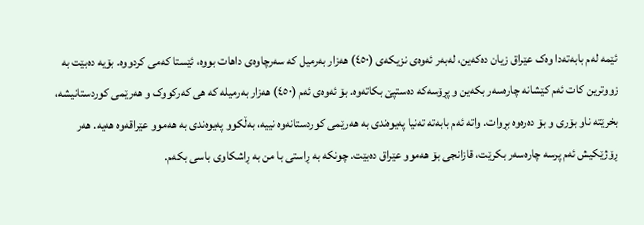ئێمە لەم بابەتەدا وەک عێراق زیان دەکەین، لەبەر ئەوەی نزیکەی (٤٥٠) هەزار بەرمیل کە سەرچاوەی داهات بووە، ئێستا کەمی کردووە. بۆیە دەبێت بە زووترین کات ئەم کێشانە چارەسەر بکەین و پڕۆسەکە دەستپێ بکاتەوە. بۆ ئەوەی ئەم (٤٥٠) هەزار بەرمیلە کە هی کەرکووک و هەرێمی کوردستانیشە، بخرێتە ناو بۆری و بۆ دەرەوە بڕوات. واتە ئەم بابەتە تەنیا پەیوەندی بە هەرێمی کوردستانەوە نییە، بەڵکوو پەیوەندی بە هەموو عێراقەوە هەیە. هەر ڕۆژێکیش ئەم پرسە چارەسەر بکرێت، قازانجی بۆ هەموو عێراق دەبێت. چونکە بە ڕاستى با من بە ڕاشکاوی باسى بکەم.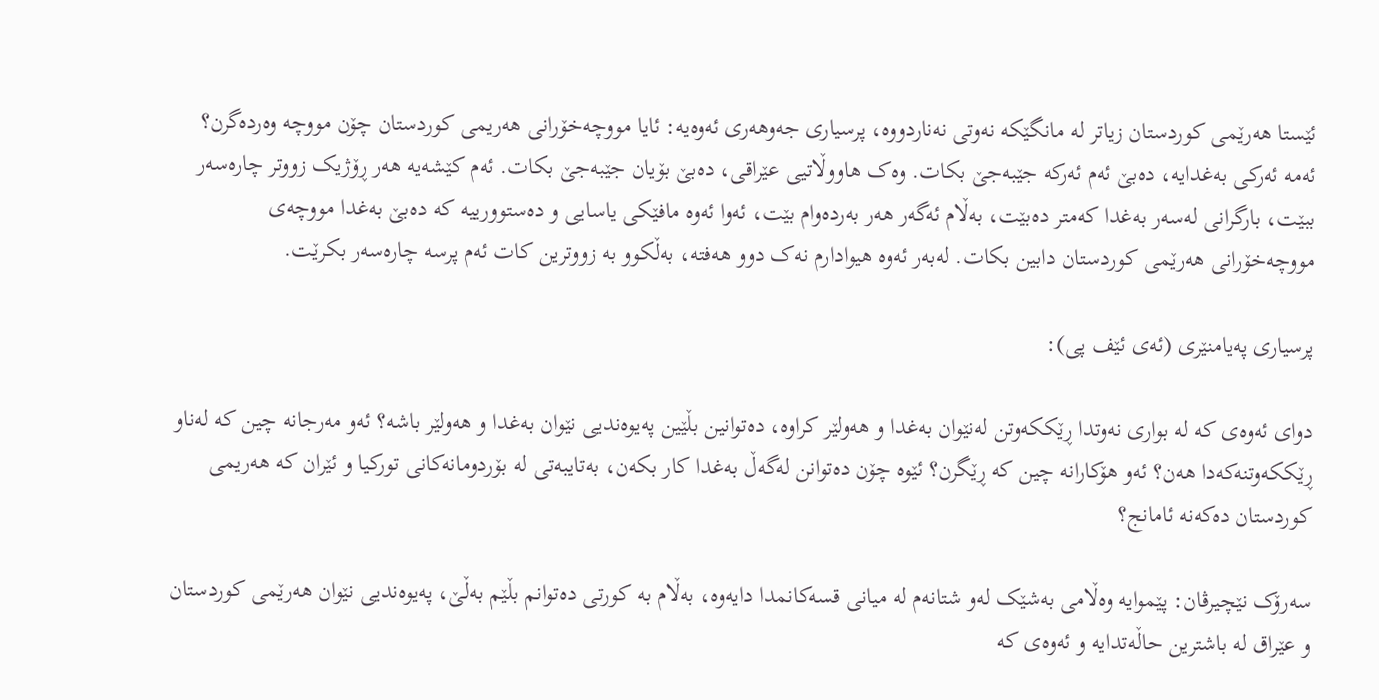ئێستا هەرێمی کوردستان زیاتر لە مانگێکە نەوتی نەناردووە، پرسیاری جەوهەری ئەوەیە: ئایا مووچەخۆرانی هەریمی کوردستان چۆن مووچە وەردەگرن؟ ئەمە ئەرکی بەغدایە، دەبێ ئەم ئەرکە جێبەجێ بکات. وەک هاووڵاتیی عێراقی، دەبێ بۆیان جێبەجێ بکات. ئەم کێشەیە هەر ڕۆژیک زووتر چارەسەر ببێت، بارگرانی لەسەر بەغدا کەمتر دەبێت، بەڵام ئەگەر هەر بەردەوام بێت، ئەوا ئەوە مافێکی یاسایی و دەستوورییە کە دەبێ بەغدا مووچەی مووچەخۆرانی هەرێمی کوردستان دابین بکات. لەبەر ئەوە هیوادارم نەک دوو هەفتە، بەڵکوو بە زووترین کات ئەم پرسە چارەسەر بکرێت.

پرسيارى پەیامنێری (ئەی ئێف پی):

دوای ئەوەی کە لە بواری نەوتدا ڕێککەوتن لەنێوان بەغدا و هەولێر کراوە، دەتوانین بڵێین پەیوەندیی نێوان بەغدا و هەولێر باشە؟ ئەو مەرجانە چین کە لەناو ڕێککەوتنەکەدا هەن؟ ئەو هۆکارانە چین کە ڕێگرن؟ ئێوە چۆن دەتوانن لەگەڵ بەغدا کار بکەن، بەتایبەتی لە بۆردومانەکانی تورکیا و ئێران کە هەریمی کوردستان دەکەنە ئامانج؟

سەرۆک نێچیرڤان: پێموایە وەڵامی بەشێک لەو شتانەم لە میانی قسەکانمدا دایەوە، بەڵام بە کورتی دەتوانم بڵێم بەڵێ، پەیوەندیی نێوان هەرێمی کوردستان و عێراق لە باشترین حاڵەتدایە و ئەوەی کە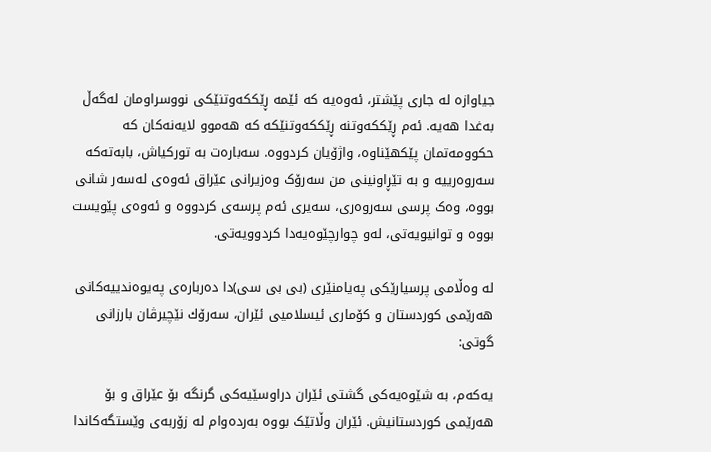جیاوازە لە جاری پێشتر، ئەوەیە کە ئێمە ڕێککەوتنێکی نووسراومان لەگەڵ بەغدا هەیە. ئەم ڕێککەوتنە ڕێککەوتنێکە کە هەموو لایەنەکان کە حکوومەتمان پێکهێناوە، واژۆیان کردووە. سەبارەت بە تورکیاش، بابەتەکە سەروەرییە و بە تێڕاونینی من سەرۆک وەزیرانی عێراق ئەوەی لەسەر شانی بووە، وەک پرسی سەروەری، سەیری ئەم پرسەی کردووە و ئەوەی پێویست بووە و توانیویەتی، لەو چوارچێوەیەدا کردوویەتی.

له‌ وه‌ڵامى پرسيارێكى پەیامنێری (بی بی سی)دا ده‌رباره‌ى په‌يوه‌ندييه‌كانى هه‌رێمى كوردستان و كۆمارى ئيسلاميى ئێران، سه‌رۆك نێچيرڤان بارزانى گوتى:

یەکەم، بە شێوەیەکی گشتی ئێران دراوسێیەکی گرنگە بۆ عێراق و بۆ هەرێمی کوردستانیش. ئێران وڵاتێک بووە به‌رده‌وام لە زۆربەی وێستگەکاندا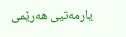یارمەتیی هەرێمی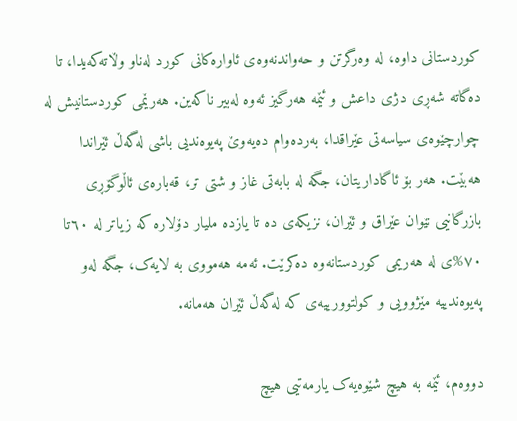کوردستانی داوە، لە وەرگرتن و حەواندنەوەی ئاوارەکانی کورد لەناو وڵاتەکەیدا، تا دەگاتە شەڕی دژی داعش و ئێمە هەرگیز ئەوە لەبیر ناکەین. هەرێمی کوردستانیش لە چوارچێوەی سیاسەتی عێراقدا، بەردەوام دەیەوێ پەیوەندیی باشی لەگەڵ ئێراندا هەبێت. هەر بۆ ئاگاداریتان، جگە لە بابەتی غاز و شتی تر، قەبارەی ئاڵوگۆڕی بازرگانیی نێوان عێراق و ئێران، نزیکەی دە تا یازدە ملیار دۆلارە کە زیاتر لە ٦٠تا ٧٠%ی لە هەریمی کوردستانەوە دەکرێت. ئەمە هەمووی بە لایەک، جگە لەو پەیوەندییە مێژوویی و کولتوورییەی کە لەگەڵ ئێران هەمانه‌.

دووەم، ئێمە بە هیچ شێوەیەک یارمەتیی هیچ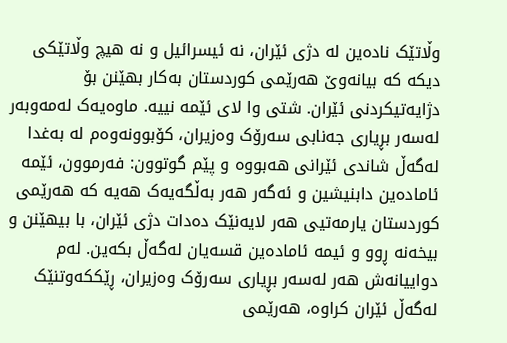وڵاتێک نادەین لە دژی ئێران، نە ئیسرائیل و نە هیچ وڵاتێکی ديكه‌ کە بیانەوێ هەرێمی کوردستان بەکار بهێنن بۆ دژایەتیکردنی ئێران. شتی وا لای ئێمە نییە. ماوەیەک لەمەوبەر لەسەر بڕیاری جەنابی سەرۆک وەزیران، کۆبوونەوەم لە بەغدا لەگەڵ شاندی ئێرانی هەبووە و پێم گوتوون: فەرموون، ئێمە ئامادەین دابنیشین و ئەگەر هەر بەڵگەیەک هەیە کە هەرێمی کوردستان یارمەتيی هەر لایەنێک دەدات دژی ئێران، با بیهێنن و بیخەنە ڕوو و ئیمە ئامادەین قسەیان لەگەڵ بکەین. لەم دواییانەش هەر لەسەر بڕیاری سەرۆک وەزیران، ڕێککەوتنێک لەگەڵ ئێران کراوە، هەرێمی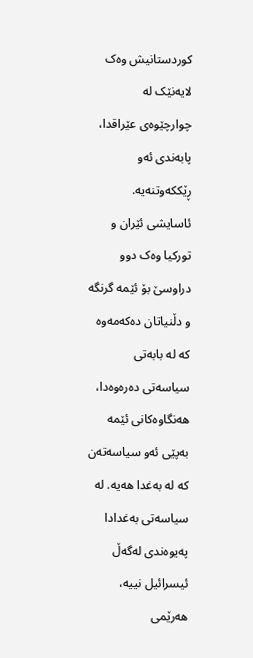کوردستانیش وەک لایەنێک لە چوارچێوەی عێراقدا، پابەندی ئەو ڕێککەوتنەیە. ئاسایشی ئێران و تورکیا وەک دوو دراوسێ بۆ ئێمە گرنگە و دڵنیاتان دەکەمەوە کە لە بابەتی سیاسەتی دەرەوەدا، هەنگاوەکانی ئێمە بەپێی ئەو سیاسەتەن کە لە بەغدا هەیە. لە سیاسەتی بەغدادا پەیوەندی لەگەڵ ئیسرائیل نییە، هەرێمی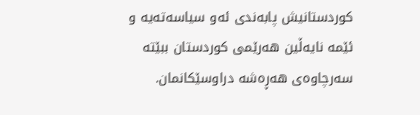کوردستانیش پابەندی ئەو سیاسەتەیە و ئێمە نایەڵین هەرێمی کوردستان ببێتە سەرچاوەی هەڕەشە دراوسێکانمان.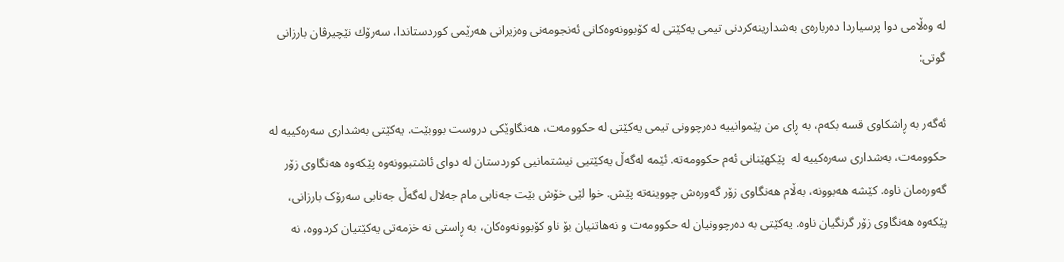له‌ وه‌ڵامى دوا پرسياردا ده‌رباره‌ى به‌شدارينه‌كردنى تيمی يه‌كێتى له‌ كۆبوونه‌وه‌كانى ئه‌نجومه‌نى وه‌زيرانى هه‌رێمى كوردستاندا، سه‌رۆك نێچيرڤان بارزانى گوتى:

ئەگەر بە ڕاشکاوی قسە بکەم، بە ڕای من پێموانییە دەرچوونی تیمی یەکێتی لە حکوومەت، هەنگاوێکی دروست بووبێت. یەکێتی بەشداری سەرەکییە لە حکوومەت، بەشداری سەرەکییە لە  پێکهێنانی ئەم حکوومەتە. ئێمە لەگەڵ یەکێتیی نیشتمانیی کوردستان لە دوای ئاشتبوونەوە پێکەوە هەنگاوی زۆر گەورەمان ناوە. کێشە هەبوونە، بەڵام هەنگاوی زۆر گەورەش چووینەتە پێش. خوا لێی خۆش بێت جەنابی مام جەلال لەگەڵ جەنابی سەرۆک بارزانی، پێكه‌وه‌ هەنگاوی زۆر گرنگیان ناوە. یەکێتی بە دەرچوونیان لە حکوومەت و نەهاتنیان بۆ ناو کۆبوونەوەکان، بە ڕاستی نە خزمەتی یەکێتیان کردووە، نە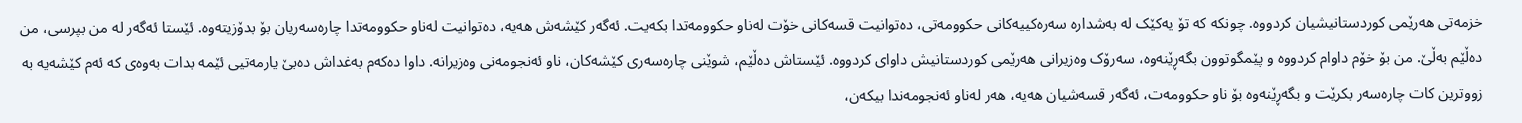خزمەتی هەرێمی کوردستانیشيان كردووه‌. چونکە کە تۆ یەکێک لە بەشدارە سەرەکییەکانی حکوومەتی، دەتوانیت قسەکانی خۆت لەناو حکوومەتدا بکەیت. ئەگەر کێشەش هەیە، دەتوانیت لەناو حکوومەتدا چارەسەریان بۆ بدۆزیتەوە. ئێستا ئەگەر لە من بپرسی، من دەڵێم بەڵێ. من بۆ خۆم داوام کردووە و پێمگوتوون بگەڕێنەوە، سەرۆک وەزیرانی هه‌رێمى كوردستانيش داوای کردووە. ئێستاش دەڵێم، شوێنی چارەسەری کێشەکان، ناو ئەنجومەنی وەزیرانە. داوا دەکەم بەغداش دەبێ یارمەتيی ئێمە بدات بەوەی کە ئەم کێشەیە بە زووترین کات چارەسەر بکرێت و بگەڕێنەوە بۆ ناو حکوومەت، ئەگەر قسەشیان هەیە، هه‌ر لەناو ئەنجومەندا بیکەن،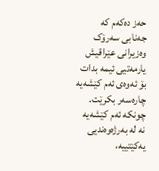حەز دەکەم کە جەنابی سەرۆک وەزیرانی عێراقیش یارمەتيی ئیمە بدات بۆ ئەوەی ئەم کێشەیە چارەسەر بکرێت. چونکە ئەم کێشەیە نە لە بەرژەوەندیی یەکێتییە،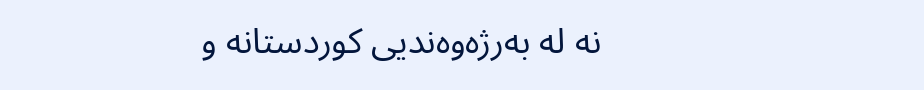نە لە بەرژەوەندیی کوردستانە و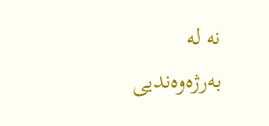نە لە بەرژەوەندیی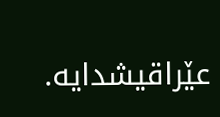عێراقیشدايە.